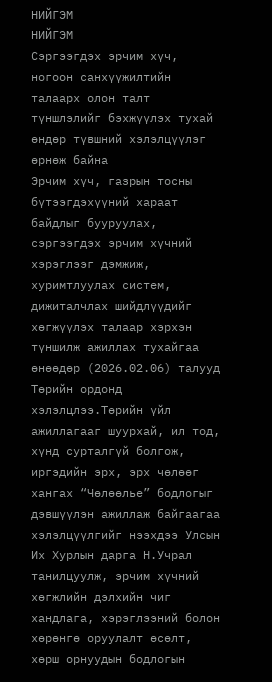НИЙГЭМ
НИЙГЭМ
Сэргээгдэх эрчим хүч, ногоон санхүүжилтийн талаарх олон талт түншлэлийг бэхжүүлэх тухай өндөр түвшний хэлэлцүүлэг өрнөж байна
Эрчим хүч, газрын тосны бүтээгдэхүүний хараат байдлыг бууруулах, сэргээгдэх эрчим хүчний хэрэглээг дэмжиж, хуримтлуулах систем, дижиталчлах шийдлүүдийг хөгжүүлэх талаар хэрхэн түншилж ажиллах тухайгаа өнөөдөр (2026.02.06) талууд Төрийн ордонд хэлэлцлээ.Төрийн үйл ажиллагааг шуурхай, ил тод, хүнд сурталгүй болгож, иргэдийн эрх, эрх чөлөөг хангах “Чөлөөлье” бодлогыг дэвшүүлэн ажиллаж байгаагаа хэлэлцүүлгийг нээхдээ Улсын Их Хурлын дарга Н.Учрал танилцуулж, эрчим хүчний хөгжлийн дэлхийн чиг хандлага, хэрэглээний болон хөрөнгө оруулалт өсөлт, хөрш орнуудын бодлогын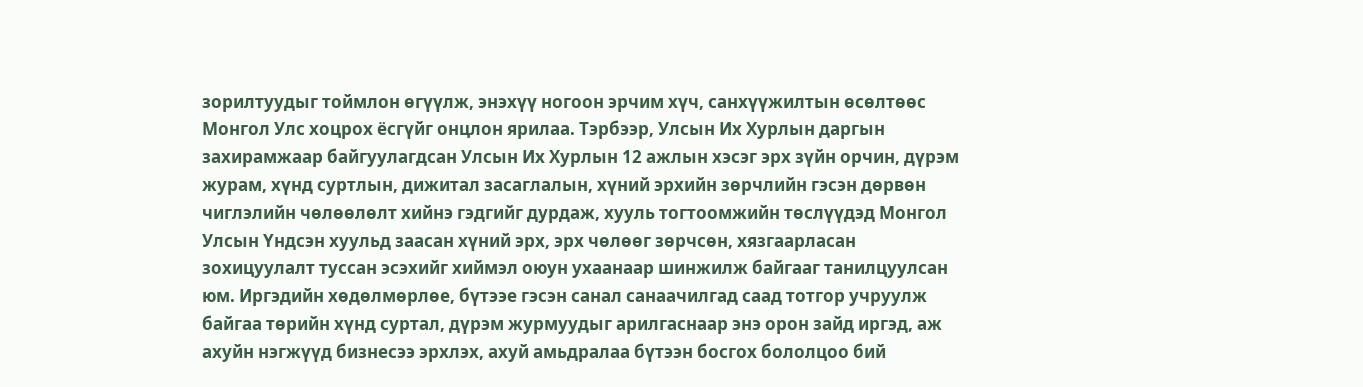зорилтуудыг тоймлон өгүүлж, энэхүү ногоон эрчим хүч, санхүүжилтын өсөлтөөс Монгол Улс хоцрох ёсгүйг онцлон ярилаа. Тэрбээр, Улсын Их Хурлын даргын захирамжаар байгуулагдсан Улсын Их Хурлын 12 ажлын хэсэг эрх зүйн орчин, дүрэм журам, хүнд суртлын, дижитал засаглалын, хүний эрхийн зөрчлийн гэсэн дөрвөн чиглэлийн чөлөөлөлт хийнэ гэдгийг дурдаж, хууль тогтоомжийн төслүүдэд Монгол Улсын Үндсэн хуульд заасан хүний эрх, эрх чөлөөг зөрчсөн, хязгаарласан зохицуулалт туссан эсэхийг хиймэл оюун ухаанаар шинжилж байгааг танилцуулсан юм. Иргэдийн хөдөлмөрлөе, бүтээе гэсэн санал санаачилгад саад тотгор учруулж байгаа төрийн хүнд суртал, дүрэм журмуудыг арилгаснаар энэ орон зайд иргэд, аж ахуйн нэгжүүд бизнесээ эрхлэх, ахуй амьдралаа бүтээн босгох бололцоо бий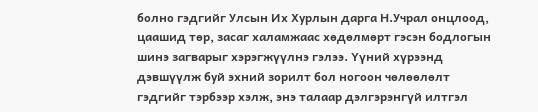болно гэдгийг Улсын Их Хурлын дарга Н.Учрал онцлоод, цаашид төр, засаг халамжаас хөдөлмөрт гэсэн бодлогын шинэ загварыг хэрэгжүүлнэ гэлээ. Үүний хүрээнд дэвшүүлж буй эхний зорилт бол ногоон чөлөөлөлт гэдгийг тэрбээр хэлж, энэ талаар дэлгэрэнгүй илтгэл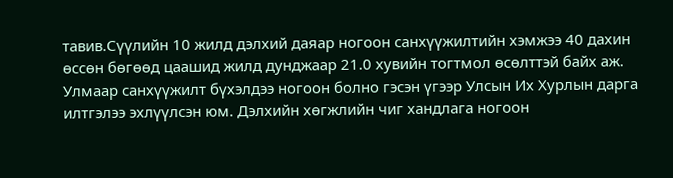тавив.Сүүлийн 10 жилд дэлхий даяар ногоон санхүүжилтийн хэмжээ 40 дахин өссөн бөгөөд цаашид жилд дунджаар 21.0 хувийн тогтмол өсөлттэй байх аж. Улмаар санхүүжилт бүхэлдээ ногоон болно гэсэн үгээр Улсын Их Хурлын дарга илтгэлээ эхлүүлсэн юм. Дэлхийн хөгжлийн чиг хандлага ногоон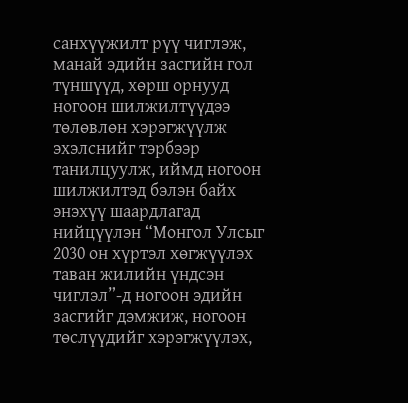санхүүжилт рүү чиглэж, манай эдийн засгийн гол түншүүд, хөрш орнууд ногоон шилжилтүүдээ төлөвлөн хэрэгжүүлж эхэлснийг тэрбээр танилцуулж, иймд ногоон шилжилтэд бэлэн байх энэхүү шаардлагад нийцүүлэн “Монгол Улсыг 2030 он хүртэл хөгжүүлэх таван жилийн үндсэн чиглэл”-д ногоон эдийн засгийг дэмжиж, ногоон төслүүдийг хэрэгжүүлэх,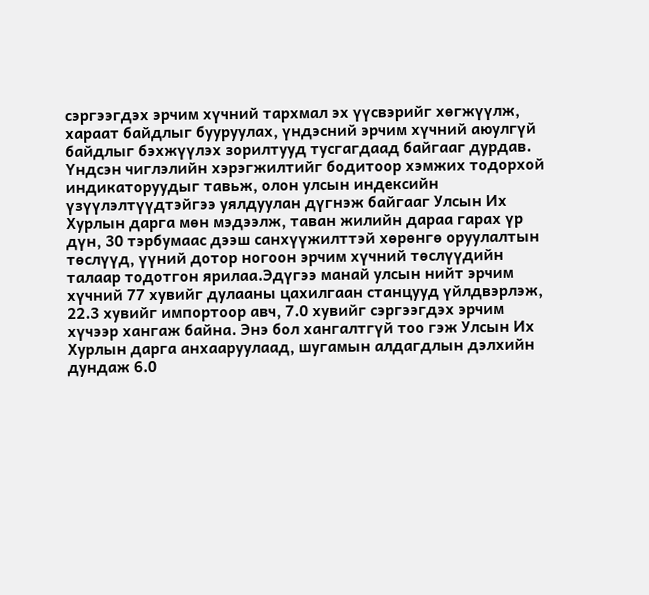сэргээгдэх эрчим хүчний тархмал эх үүсвэрийг хөгжүүлж, хараат байдлыг бууруулах, үндэсний эрчим хүчний аюулгүй байдлыг бэхжүүлэх зорилтууд тусгагдаад байгааг дурдав. Үндсэн чиглэлийн хэрэгжилтийг бодитоор хэмжих тодорхой индикаторуудыг тавьж, олон улсын индексийн үзүүлэлтүүдтэйгээ уялдуулан дүгнэж байгааг Улсын Их Хурлын дарга мөн мэдээлж, таван жилийн дараа гарах үр дүн, 30 тэрбумаас дээш санхүүжилттэй хөрөнгө оруулалтын төслүүд, үүний дотор ногоон эрчим хүчний төслүүдийн талаар тодотгон ярилаа.Эдүгээ манай улсын нийт эрчим хүчний 77 хувийг дулааны цахилгаан станцууд үйлдвэрлэж, 22.3 хувийг импортоор авч, 7.0 хувийг сэргээгдэх эрчим хүчээр хангаж байна. Энэ бол хангалтгүй тоо гэж Улсын Их Хурлын дарга анхааруулаад, шугамын алдагдлын дэлхийн дундаж 6.0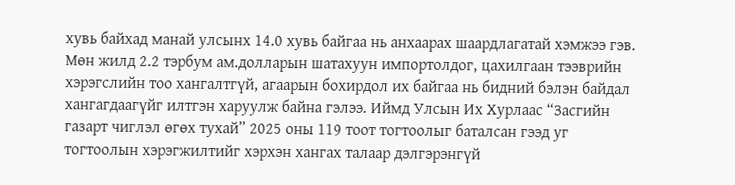хувь байхад манай улсынх 14.0 хувь байгаа нь анхаарах шаардлагатай хэмжээ гэв. Мөн жилд 2.2 тэрбум ам.долларын шатахуун импортолдог, цахилгаан тээврийн хэрэгслийн тоо хангалтгүй, агаарын бохирдол их байгаа нь бидний бэлэн байдал хангагдаагүйг илтгэн харуулж байна гэлээ. Иймд Улсын Их Хурлаас “Засгийн газарт чиглэл өгөх тухай” 2025 оны 119 тоот тогтоолыг баталсан гээд уг тогтоолын хэрэгжилтийг хэрхэн хангах талаар дэлгэрэнгүй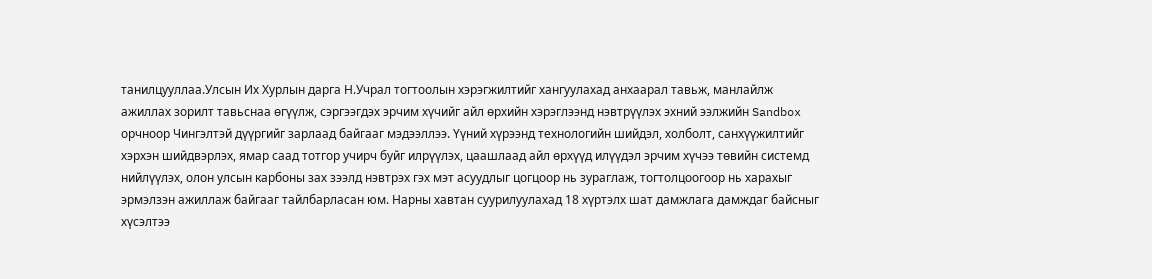танилцууллаа.Улсын Их Хурлын дарга Н.Учрал тогтоолын хэрэгжилтийг хангуулахад анхаарал тавьж, манлайлж ажиллах зорилт тавьснаа өгүүлж, сэргээгдэх эрчим хүчийг айл өрхийн хэрэглээнд нэвтрүүлэх эхний ээлжийн Sandbox орчноор Чингэлтэй дүүргийг зарлаад байгааг мэдээллээ. Үүний хүрээнд технологийн шийдэл, холболт, санхүүжилтийг хэрхэн шийдвэрлэх, ямар саад тотгор учирч буйг илрүүлэх, цаашлаад айл өрхүүд илүүдэл эрчим хүчээ төвийн системд нийлүүлэх, олон улсын карбоны зах зээлд нэвтрэх гэх мэт асуудлыг цогцоор нь зураглаж, тогтолцоогоор нь харахыг эрмэлзэн ажиллаж байгааг тайлбарласан юм. Нарны хавтан суурилуулахад 18 хүртэлх шат дамжлага дамждаг байсныг хүсэлтээ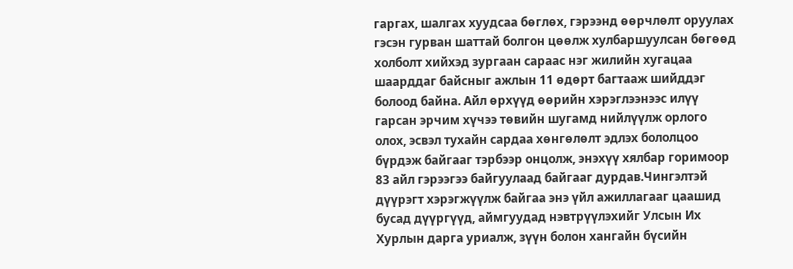гаргах, шалгах хуудсаа бөглөх, гэрээнд өөрчлөлт оруулах гэсэн гурван шаттай болгон цөөлж хулбаршуулсан бөгөөд холболт хийхэд зургаан сараас нэг жилийн хугацаа шаарддаг байсныг ажлын 11 өдөрт багтааж шийддэг болоод байна. Айл өрхүүд өөрийн хэрэглээнээс илүү гарсан эрчим хүчээ төвийн шугамд нийлүүлж орлого олох, эсвэл тухайн сардаа хөнгөлөлт эдлэх бололцоо бүрдэж байгааг тэрбээр онцолж, энэхүү хялбар горимоор 83 айл гэрээгээ байгуулаад байгааг дурдав.Чингэлтэй дүүрэгт хэрэгжүүлж байгаа энэ үйл ажиллагааг цаашид бусад дүүргүүд, аймгуудад нэвтрүүлэхийг Улсын Их Хурлын дарга уриалж, зүүн болон хангайн бүсийн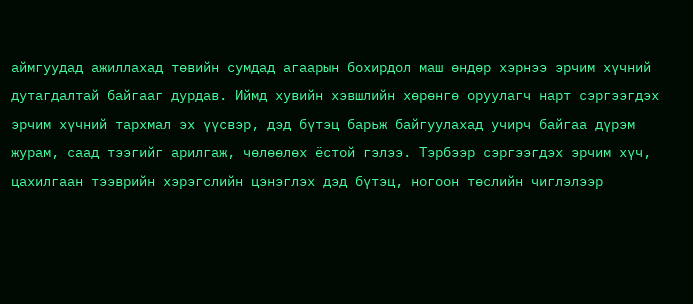аймгуудад ажиллахад төвийн сумдад агаарын бохирдол маш өндөр хэрнээ эрчим хүчний дутагдалтай байгааг дурдав. Иймд хувийн хэвшлийн хөрөнгө оруулагч нарт сэргээгдэх эрчим хүчний тархмал эх үүсвэр, дэд бүтэц барьж байгуулахад учирч байгаа дүрэм журам, саад тээгийг арилгаж, чөлөөлөх ёстой гэлээ. Тэрбээр сэргээгдэх эрчим хүч, цахилгаан тээврийн хэрэгслийн цэнэглэх дэд бүтэц, ногоон төслийн чиглэлээр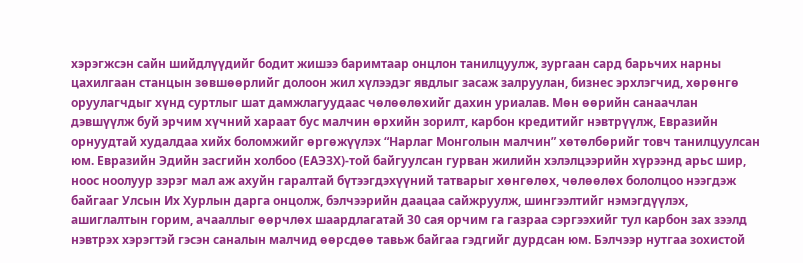хэрэгжсэн сайн шийдлүүдийг бодит жишээ баримтаар онцлон танилцуулж, зургаан сард барьчих нарны цахилгаан станцын зөвшөөрлийг долоон жил хүлээдэг явдлыг засаж залруулан, бизнес эрхлэгчид, хөрөнгө оруулагчдыг хүнд суртлыг шат дамжлагуудаас чөлөөлөхийг дахин уриалав. Мөн өөрийн санаачлан дэвшүүлж буй эрчим хүчний хараат бус малчин өрхийн зорилт, карбон кредитийг нэвтрүүлж, Евразийн орнуудтай худалдаа хийх боломжийг өргөжүүлэх “Нарлаг Монголын малчин” хөтөлбөрийг товч танилцуулсан юм. Евразийн Эдийн засгийн холбоо (ЕАЭЗХ)-той байгуулсан гурван жилийн хэлэлцээрийн хүрээнд арьс шир, ноос ноолуур зэрэг мал аж ахуйн гаралтай бүтээгдэхүүний татварыг хөнгөлөх, чөлөөлөх бололцоо нээгдэж байгааг Улсын Их Хурлын дарга онцолж, бэлчээрийн даацаа сайжруулж, шингээлтийг нэмэгдүүлэх, ашиглалтын горим, ачааллыг өөрчлөх шаардлагатай 30 сая орчим га газраа сэргээхийг тул карбон зах зээлд нэвтрэх хэрэгтэй гэсэн саналын малчид өөрсдөө тавьж байгаа гэдгийг дурдсан юм. Бэлчээр нутгаа зохистой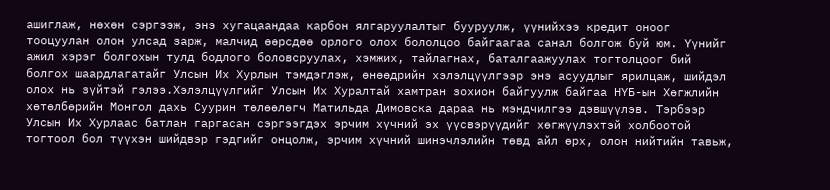ашиглаж, нөхөн сэргээж, энэ хугацаандаа карбон ялгаруулалтыг бууруулж, үүнийхээ кредит оноог тооцуулан олон улсад зарж, малчид өөрсдөө орлого олох бололцоо байгаагаа санал болгож буй юм. Үүнийг ажил хэрэг болгохын тулд бодлого боловсруулах, хэмжих, тайлагнах, баталгаажуулах тогтолцоог бий болгох шаардлагатайг Улсын Их Хурлын тэмдэглэж, өнөөдрийн хэлэлцүүлгээр энэ асуудлыг ярилцаж, шийдэл олох нь зүйтэй гэлээ.Хэлэлцүүлгийг Улсын Их Хуралтай хамтран зохион байгуулж байгаа НҮБ-ын Хөгжлийн хөтөлбөрийн Монгол дахь Суурин төлөөлөгч Матильда Димовска дараа нь мэндчилгээ дэвшүүлэв. Тэрбээр Улсын Их Хурлаас батлан гаргасан сэргээгдэх эрчим хүчний эх үүсвэрүүдийг хөгжүүлэхтэй холбоотой тогтоол бол түүхэн шийдвэр гэдгийг онцолж, эрчим хүчний шинэчлэлийн төвд айл өрх, олон нийтийн тавьж,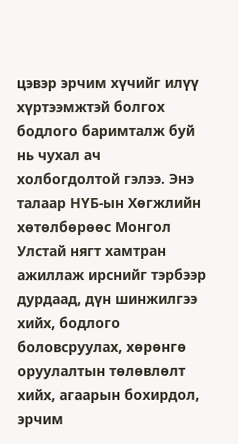цэвэр эрчим хүчийг илүү хүртээмжтэй болгох бодлого баримталж буй нь чухал ач холбогдолтой гэлээ. Энэ талаар НҮБ-ын Хөгжлийн хөтөлбөрөөс Монгол Улстай нягт хамтран ажиллаж ирснийг тэрбээр дурдаад, дүн шинжилгээ хийх, бодлого боловсруулах, хөрөнгө оруулалтын төлөвлөлт хийх, агаарын бохирдол, эрчим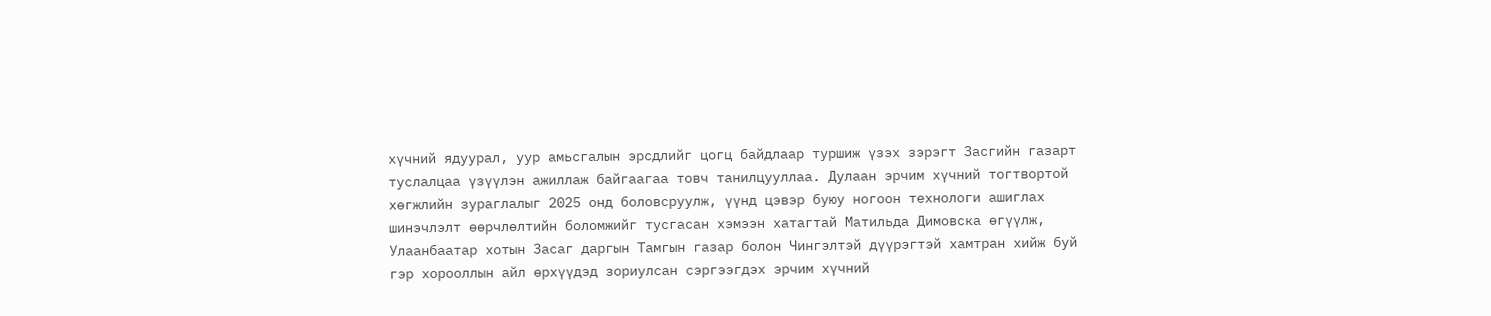хүчний ядуурал, уур амьсгалын эрсдлийг цогц байдлаар туршиж үзэх зэрэгт Засгийн газарт туслалцаа үзүүлэн ажиллаж байгаагаа товч танилцууллаа. Дулаан эрчим хүчний тогтвортой хөгжлийн зураглалыг 2025 онд боловсруулж, үүнд цэвэр буюу ногоон технологи ашиглах шинэчлэлт өөрчлөлтийн боломжийг тусгасан хэмээн хатагтай Матильда Димовска өгүүлж, Улаанбаатар хотын Засаг даргын Тамгын газар болон Чингэлтэй дүүрэгтэй хамтран хийж буй гэр хорооллын айл өрхүүдэд зориулсан сэргээгдэх эрчим хүчний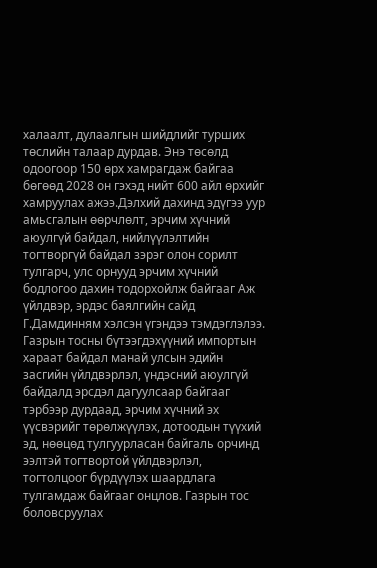халаалт, дулаалгын шийдлийг турших төслийн талаар дурдав. Энэ төсөлд одоогоор 150 өрх хамрагдаж байгаа бөгөөд 2028 он гэхэд нийт 600 айл өрхийг хамруулах ажээ.Дэлхий дахинд эдүгээ уур амьсгалын өөрчлөлт, эрчим хүчний аюулгүй байдал, нийлүүлэлтийн тогтворгүй байдал зэрэг олон сорилт тулгарч, улс орнууд эрчим хүчний бодлогоо дахин тодорхойлж байгааг Аж үйлдвэр, эрдэс баялгийн сайд Г.Дамдинням хэлсэн үгэндээ тэмдэглэлээ. Газрын тосны бүтээгдэхүүний импортын хараат байдал манай улсын эдийн засгийн үйлдвэрлэл, үндэсний аюулгүй байдалд эрсдэл дагуулсаар байгааг тэрбээр дурдаад, эрчим хүчний эх үүсвэрийг төрөлжүүлэх, дотоодын түүхий эд, нөөцөд тулгуурласан байгаль орчинд ээлтэй тогтвортой үйлдвэрлэл, тогтолцоог бүрдүүлэх шаардлага тулгамдаж байгааг онцлов. Газрын тос боловсруулах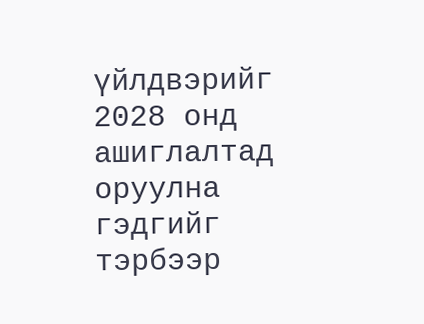үйлдвэрийг 2028 онд ашиглалтад оруулна гэдгийг тэрбээр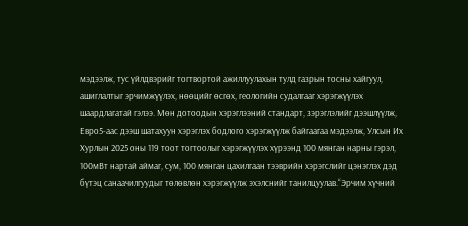мэдээлж, тус үйлдвэрийг тогтвортой ажиллуулахын тулд газрын тосны хайгуул, ашиглалтыг эрчимжүүлэх, нөөцийг өсгөх, геологийн судалгааг хэрэгжүүлэх шаардлагатай гэлээ. Мөн дотоодын хэрэглээний стандарт, зэрэглэлийг дээшлүүлж, Евро5-аас дээш шатахуун хэрэглэх бодлого хэрэгжүүлж байгаагаа мэдээлж, Улсын Их Хурлын 2025 оны 119 тоот тогтоолыг хэрэгжүүлэх хүрээнд 100 мянган нарны гэрэл, 100мВт нартай аймаг, сум, 100 мянган цахилгаан тээврийн хэрэгслийг цэнэглэх дэд бүтэц санаачилгуудыг төлөвлөн хэрэгжүүлж эхэлснийг танилцуулав.“Эрчим хүчний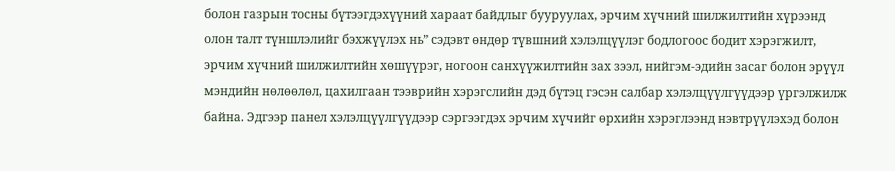болон газрын тосны бүтээгдэхүүний хараат байдлыг бууруулах, эрчим хүчний шилжилтийн хүрээнд олон талт түншлэлийг бэхжүүлэх нь” сэдэвт өндөр түвшний хэлэлцүүлэг бодлогоос бодит хэрэгжилт, эрчим хүчний шилжилтийн хөшүүрэг, ногоон санхүүжилтийн зах зээл, нийгэм-эдийн засаг болон эрүүл мэндийн нөлөөлөл, цахилгаан тээврийн хэрэгслийн дэд бүтэц гэсэн салбар хэлэлцүүлгүүдээр үргэлжилж байна. Эдгээр панел хэлэлцүүлгүүдээр сэргээгдэх эрчим хүчийг өрхийн хэрэглээнд нэвтрүүлэхэд болон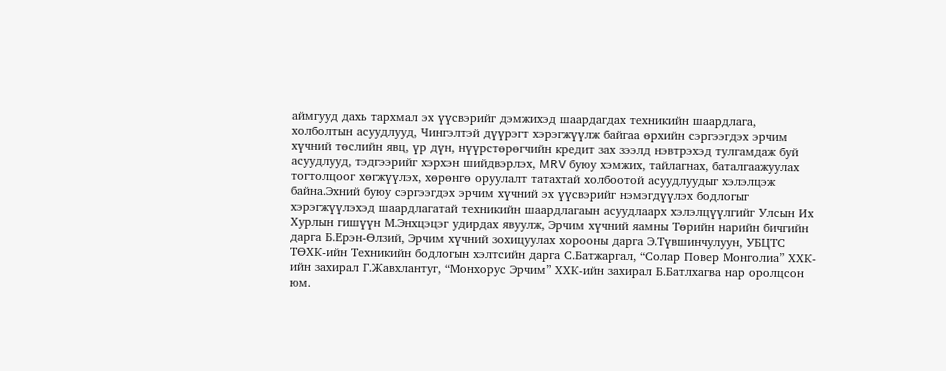аймгууд дахь тархмал эх үүсвэрийг дэмжихэд шаардагдах техникийн шаардлага, холболтын асуудлууд, Чингэлтэй дүүрэгт хэрэгжүүлж байгаа өрхийн сэргээгдэх эрчим хүчний төслийн явц, үр дүн, нүүрстөрөгчийн кредит зах зээлд нэвтрэхэд тулгамдаж буй асуудлууд, тэдгээрийг хэрхэн шийдвэрлэх, MRV буюу хэмжих, тайлагнах, баталгаажуулах тогтолцоог хөгжүүлэх, хөрөнгө оруулалт татахтай холбоотой асуудлуудыг хэлэлцэж байна.Эхний буюу сэргээгдэх эрчим хүчний эх үүсвэрийг нэмэгдүүлэх бодлогыг хэрэгжүүлэхэд шаардлагатай техникийн шаардлагаын асуудлаарх хэлэлцүүлгийг Улсын Их Хурлын гишүүн М.Энхцэцэг удирдах явуулж, Эрчим хүчний яамны Төрийн нарийн бичгийн дарга Б.Ерэн-Өлзий, Эрчим хүчний зохицуулах хорооны дарга Э.Түвшинчулуун, УБЦТС ТӨХК-ийн Техникийн бодлогын хэлтсийн дарга С.Батжаргал, “Солар Повер Монголиа” ХХК-ийн захирал Г.Жавхлантуг, “Монхорус Эрчим” ХХК-ийн захирал Б.Батлхагва нар оролцсон юм.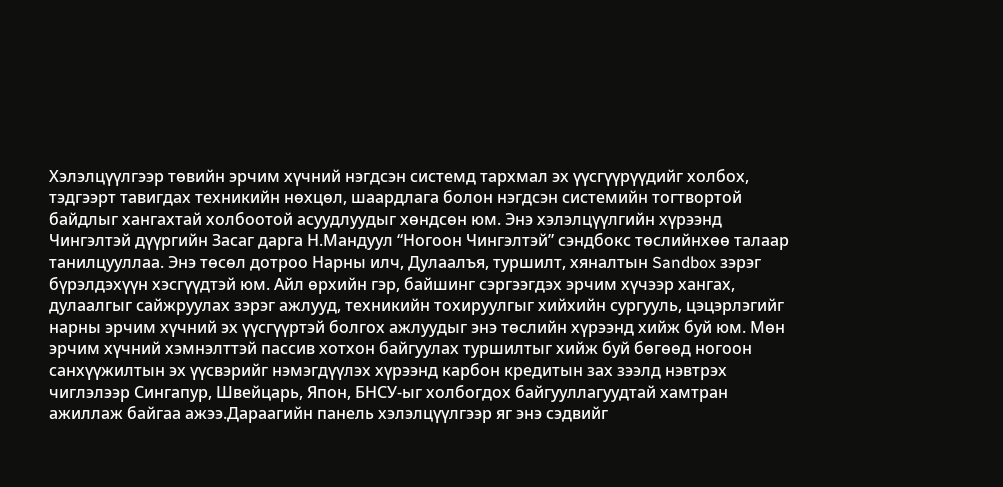Хэлэлцүүлгээр төвийн эрчим хүчний нэгдсэн системд тархмал эх үүсгүүрүүдийг холбох, тэдгээрт тавигдах техникийн нөхцөл, шаардлага болон нэгдсэн системийн тогтвортой байдлыг хангахтай холбоотой асуудлуудыг хөндсөн юм. Энэ хэлэлцүүлгийн хүрээнд Чингэлтэй дүүргийн Засаг дарга Н.Мандуул “Ногоон Чингэлтэй” сэндбокс төслийнхөө талаар танилцууллаа. Энэ төсөл дотроо Нарны илч, Дулаалъя, туршилт, хяналтын Sandbox зэрэг бүрэлдэхүүн хэсгүүдтэй юм. Айл өрхийн гэр, байшинг сэргээгдэх эрчим хүчээр хангах, дулаалгыг сайжруулах зэрэг ажлууд, техникийн тохируулгыг хийхийн сургууль, цэцэрлэгийг нарны эрчим хүчний эх үүсгүүртэй болгох ажлуудыг энэ төслийн хүрээнд хийж буй юм. Мөн эрчим хүчний хэмнэлттэй пассив хотхон байгуулах туршилтыг хийж буй бөгөөд ногоон санхүүжилтын эх үүсвэрийг нэмэгдүүлэх хүрээнд карбон кредитын зах зээлд нэвтрэх чиглэлээр Сингапур, Швейцарь, Япон, БНСУ-ыг холбогдох байгууллагуудтай хамтран ажиллаж байгаа ажээ.Дараагийн панель хэлэлцүүлгээр яг энэ сэдвийг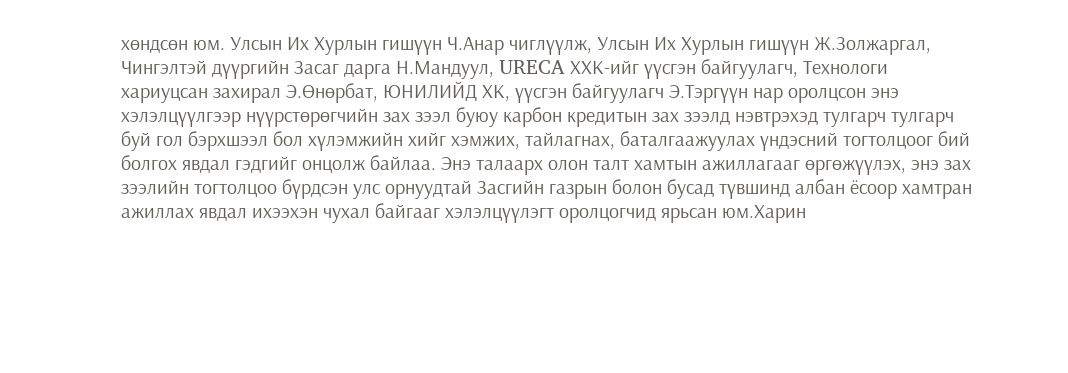хөндсөн юм. Улсын Их Хурлын гишүүн Ч.Анар чиглүүлж, Улсын Их Хурлын гишүүн Ж.Золжаргал, Чингэлтэй дүүргийн Засаг дарга Н.Мандуул, URECA ХХК-ийг үүсгэн байгуулагч, Технологи хариуцсан захирал Э.Өнөрбат, ЮНИЛИЙД ХК, үүсгэн байгуулагч Э.Тэргүүн нар оролцсон энэ хэлэлцүүлгээр нүүрстөрөгчийн зах зээл буюу карбон кредитын зах зээлд нэвтрэхэд тулгарч тулгарч буй гол бэрхшээл бол хүлэмжийн хийг хэмжих, тайлагнах, баталгаажуулах үндэсний тогтолцоог бий болгох явдал гэдгийг онцолж байлаа. Энэ талаарх олон талт хамтын ажиллагааг өргөжүүлэх, энэ зах зээлийн тогтолцоо бүрдсэн улс орнуудтай Засгийн газрын болон бусад түвшинд албан ёсоор хамтран ажиллах явдал ихээхэн чухал байгааг хэлэлцүүлэгт оролцогчид ярьсан юм.Харин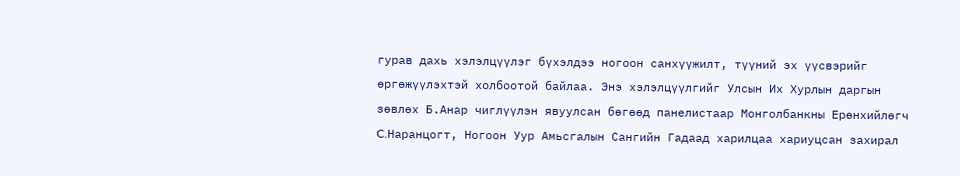гурав дахь хэлэлцүүлэг бүхэлдээ ногоон санхүүжилт, түүний эх үүсвэрийг өргөжүүлэхтэй холбоотой байлаа. Энэ хэлэлцүүлгийг Улсын Их Хурлын даргын зөвлөх Б.Анар чиглүүлэн явуулсан бөгөөд панелистаар Монголбанкны Ерөнхийлөгч C.Наранцогт, Ногоон Уур Амьсгалын Сангийн Гадаад харилцаа хариуцсан захирал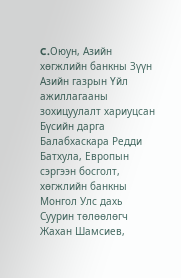C.Оюун, Азийн хөгжлийн банкны Зүүн Азийн газрын Үйл ажиллагааны зохицуулалт хариуцсан Бүсийн дарга Балабхаскара Редди Батхула, Европын сэргээн босголт, хөгжлийн банкны Монгол Улс дахь Суурин төлөөлөгч Жахан Шамсиев,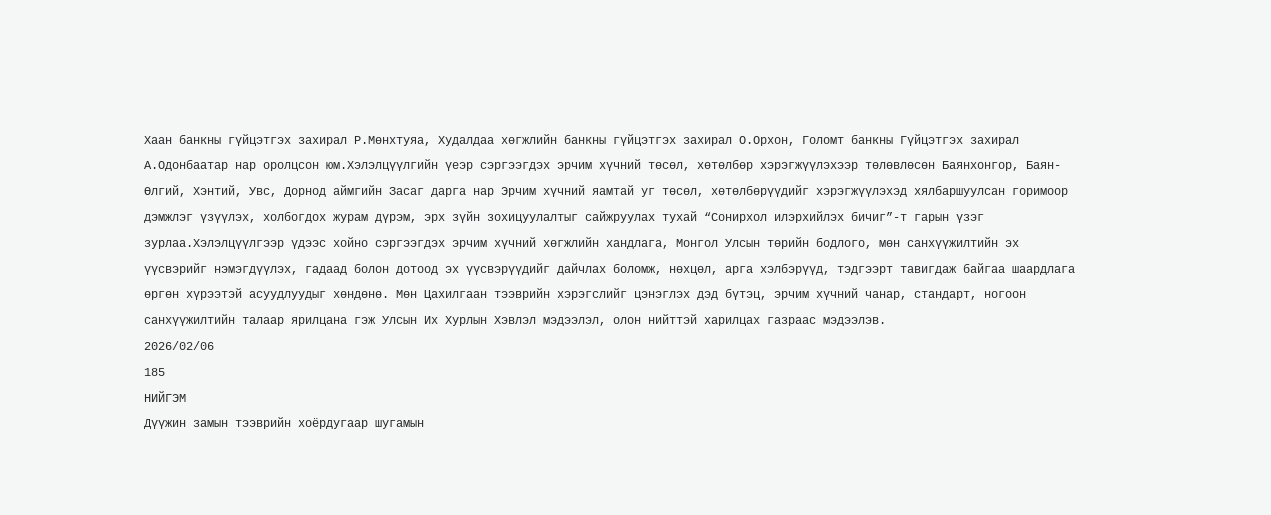Хаан банкны гүйцэтгэх захирал Р.Мөнхтуяа, Худалдаа хөгжлийн банкны гүйцэтгэх захирал О.Орхон, Голомт банкны Гүйцэтгэх захирал А.Одонбаатар нар оролцсон юм.Хэлэлцүүлгийн үеэр сэргээгдэх эрчим хүчний төсөл, хөтөлбөр хэрэгжүүлэхээр төлөвлөсөн Баянхонгор, Баян-Өлгий, Хэнтий, Увс, Дорнод аймгийн Засаг дарга нар Эрчим хүчний яамтай уг төсөл, хөтөлбөрүүдийг хэрэгжүүлэхэд хялбаршуулсан горимоор дэмжлэг үзүүлэх, холбогдох журам дүрэм, эрх зүйн зохицуулалтыг сайжруулах тухай “Сонирхол илэрхийлэх бичиг”-т гарын үзэг зурлаа.Хэлэлцүүлгээр үдээс хойно сэргээгдэх эрчим хүчний хөгжлийн хандлага, Монгол Улсын төрийн бодлого, мөн санхүүжилтийн эх үүсвэрийг нэмэгдүүлэх, гадаад болон дотоод эх үүсвэрүүдийг дайчлах боломж, нөхцөл, арга хэлбэрүүд, тэдгээрт тавигдаж байгаа шаардлага өргөн хүрээтэй асуудлуудыг хөндөнө. Мөн Цахилгаан тээврийн хэрэгслийг цэнэглэх дэд бүтэц, эрчим хүчний чанар, стандарт, ногоон санхүүжилтийн талаар ярилцана гэж Улсын Их Хурлын Хэвлэл мэдээлэл, олон нийттэй харилцах газраас мэдээлэв.
2026/02/06
185
НИЙГЭМ
Дүүжин замын тээврийн хоёрдугаар шугамын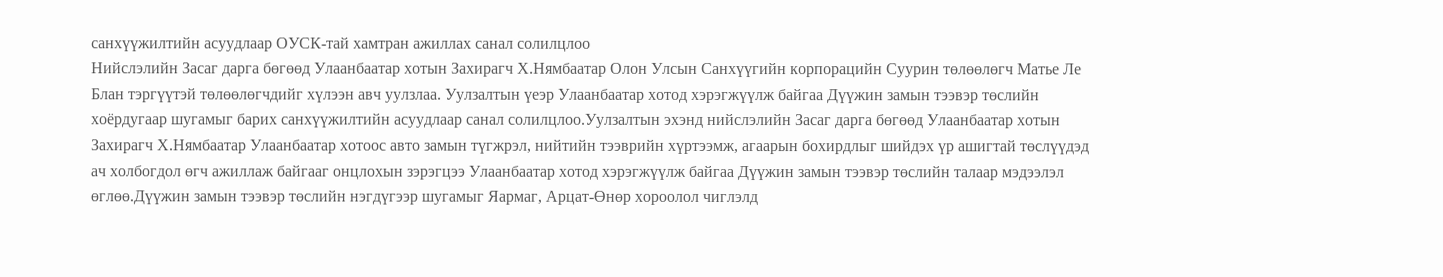санхүүжилтийн асуудлаар ОУСК-тай хамтран ажиллах санал солилцлоо
Нийслэлийн Засаг дарга бөгөөд Улаанбаатар хотын Захирагч Х.Нямбаатар Олон Улсын Санхүүгийн корпорацийн Суурин төлөөлөгч Матье Ле Блан тэргүүтэй төлөөлөгчдийг хүлээн авч уулзлаа. Уулзалтын үеэр Улаанбаатар хотод хэрэгжүүлж байгаа Дүүжин замын тээвэр төслийн хоёрдугаар шугамыг барих санхүүжилтийн асуудлаар санал солилцлоо.Уулзалтын эхэнд нийслэлийн Засаг дарга бөгөөд Улаанбаатар хотын Захирагч Х.Нямбаатар Улаанбаатар хотоос авто замын түгжрэл, нийтийн тээврийн хүртээмж, агаарын бохирдлыг шийдэх үр ашигтай төслүүдэд ач холбогдол өгч ажиллаж байгааг онцлохын зэрэгцээ Улаанбаатар хотод хэрэгжүүлж байгаа Дүүжин замын тээвэр төслийн талаар мэдээлэл өглөө.Дүүжин замын тээвэр төслийн нэгдүгээр шугамыг Яармаг, Арцат-Өнөр хороолол чиглэлд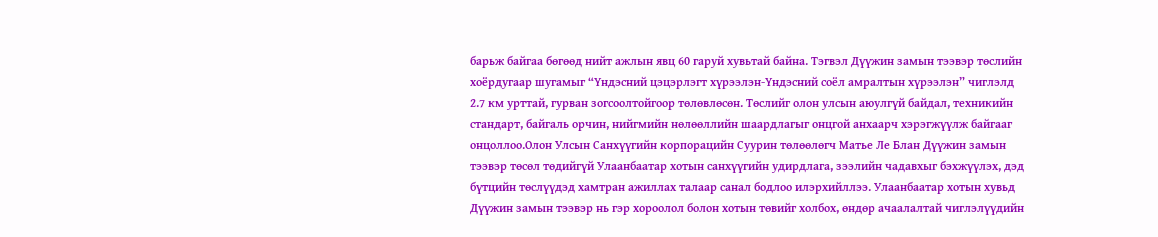барьж байгаа бөгөөд нийт ажлын явц 60 гаруй хувьтай байна. Тэгвэл Дүүжин замын тээвэр төслийн хоёрдугаар шугамыг “Үндэсний цэцэрлэгт хүрээлэн-Үндэсний соёл амралтын хүрээлэн” чиглэлд 2.7 км урттай, гурван зогсоолтойгоор төлөвлөсөн. Төслийг олон улсын аюулгүй байдал, техникийн стандарт, байгаль орчин, нийгмийн нөлөөллийн шаардлагыг онцгой анхаарч хэрэгжүүлж байгааг онцоллоо.Олон Улсын Санхүүгийн корпорацийн Суурин төлөөлөгч Матье Ле Блан Дүүжин замын тээвэр төсөл төдийгүй Улаанбаатар хотын санхүүгийн удирдлага, зээлийн чадавхыг бэхжүүлэх, дэд бүтцийн төслүүдэд хамтран ажиллах талаар санал бодлоо илэрхийллээ. Улаанбаатар хотын хувьд Дүүжин замын тээвэр нь гэр хороолол болон хотын төвийг холбох, өндөр ачаалалтай чиглэлүүдийн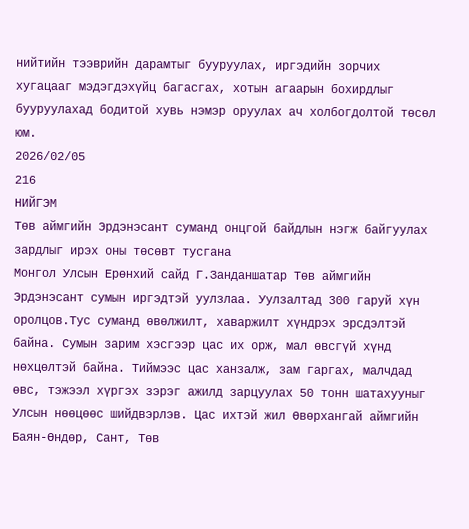нийтийн тээврийн дарамтыг бууруулах, иргэдийн зорчих хугацааг мэдэгдэхүйц багасгах, хотын агаарын бохирдлыг бууруулахад бодитой хувь нэмэр оруулах ач холбогдолтой төсөл юм.
2026/02/05
216
НИЙГЭМ
Төв аймгийн Эрдэнэсант суманд онцгой байдлын нэгж байгуулах зардлыг ирэх оны төсөвт тусгана
Монгол Улсын Ерөнхий сайд Г.Занданшатар Төв аймгийн Эрдэнэсант сумын иргэдтэй уулзлаа. Уулзалтад 300 гаруй хүн оролцов.Тус суманд өвөлжилт, хаваржилт хүндрэх эрсдэлтэй байна. Сумын зарим хэсгээр цас их орж, мал өвсгүй хүнд нөхцөлтэй байна. Тиймээс цас ханзалж, зам гаргах, малчдад өвс, тэжээл хүргэх зэрэг ажилд зарцуулах 50 тонн шатахууныг Улсын нөөцөөс шийдвэрлэв. Цас ихтэй жил Өвөрхангай аймгийн Баян-Өндөр, Сант, Төв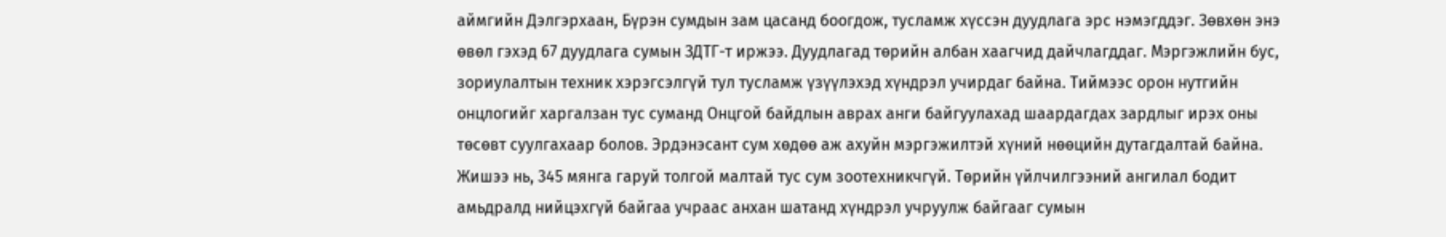аймгийн Дэлгэрхаан, Бүрэн сумдын зам цасанд боогдож, тусламж хүссэн дуудлага эрс нэмэгддэг. Зөвхөн энэ өвөл гэхэд 67 дуудлага сумын ЗДТГ-т иржээ. Дуудлагад төрийн албан хаагчид дайчлагддаг. Мэргэжлийн бус, зориулалтын техник хэрэгсэлгүй тул тусламж үзүүлэхэд хүндрэл учирдаг байна. Тиймээс орон нутгийн онцлогийг харгалзан тус суманд Онцгой байдлын аврах анги байгуулахад шаардагдах зардлыг ирэх оны төсөвт суулгахаар болов. Эрдэнэсант сум хөдөө аж ахуйн мэргэжилтэй хүний нөөцийн дутагдалтай байна. Жишээ нь, 345 мянга гаруй толгой малтай тус сум зоотехникчгүй. Төрийн үйлчилгээний ангилал бодит амьдралд нийцэхгүй байгаа учраас анхан шатанд хүндрэл учруулж байгааг сумын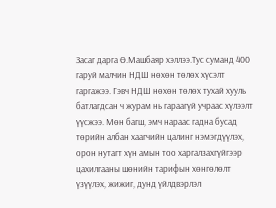Засаг дарга Ө.Машбаяр хэллээ.Тус суманд 400 гаруй малчин НДШ нөхөн төлөх хүсэлт гаргажээ. Гэвч НДШ нөхөн төлөх тухай хууль батлагдсан ч журам нь гараагүй учраас хүлээлт үүсжээ. Мөн багш, эмч нараас гадна бусад төрийн албан хаагчийн цалинг нэмэгдүүлэх, орон нутагт хүн амын тоо харгалзахгүйгээр цахилгааны шөнийн тарифын хөнгөлөлт үзүүлэх, жижиг, дунд үйлдвэрлэл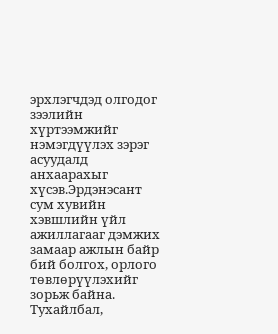эрхлэгчдэд олгодог зээлийн хүртээмжийг нэмэгдүүлэх зэрэг асуудалд анхаарахыг хүсэв.Эрдэнэсант сум хувийн хэвшлийн үйл ажиллагааг дэмжих замаар ажлын байр бий болгох, орлого төвлөрүүлэхийг зорьж байна. Тухайлбал,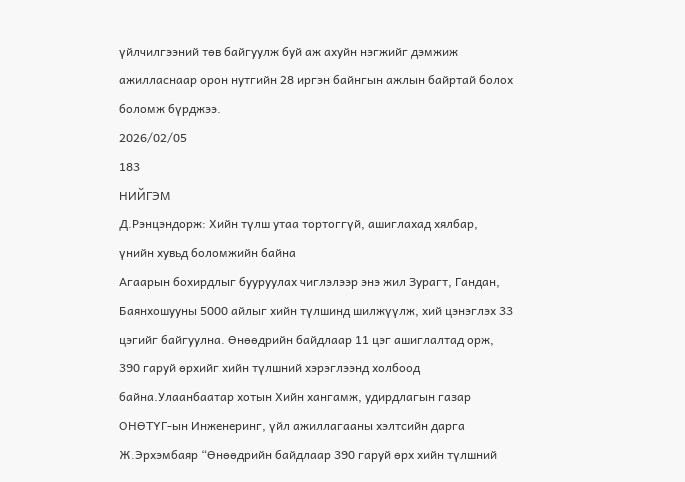үйлчилгээний төв байгуулж буй аж ахуйн нэгжийг дэмжиж ажилласнаар орон нутгийн 28 иргэн байнгын ажлын байртай болох боломж бүрджээ.
2026/02/05
183
НИЙГЭМ
Д.Рэнцэндорж: Хийн түлш утаа тортоггүй, ашиглахад хялбар, үнийн хувьд боломжийн байна
Агаарын бохирдлыг бууруулах чиглэлээр энэ жил Зурагт, Гандан, Баянхошууны 5000 айлыг хийн түлшинд шилжүүлж, хий цэнэглэх 33 цэгийг байгуулна. Өнөөдрийн байдлаар 11 цэг ашиглалтад орж, 390 гаруй өрхийг хийн түлшний хэрэглээнд холбоод байна.Улаанбаатар хотын Хийн хангамж, удирдлагын газар ОНӨТҮГ-ын Инженеринг, үйл ажиллагааны хэлтсийн дарга Ж.Эрхэмбаяр “Өнөөдрийн байдлаар 390 гаруй өрх хийн түлшний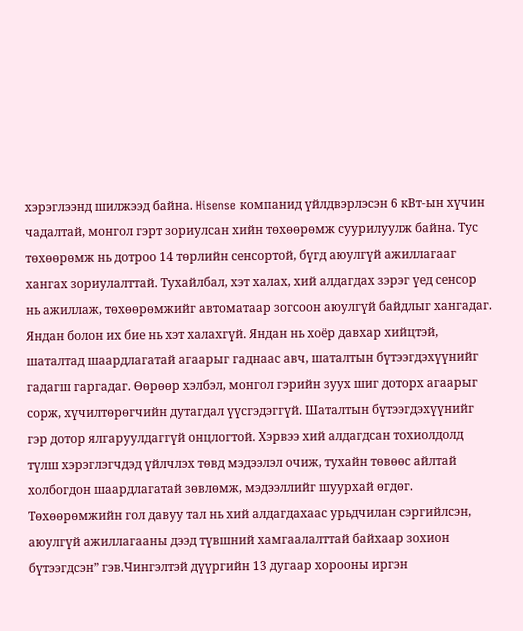хэрэглээнд шилжээд байна. Hisense компанид үйлдвэрлэсэн 6 кВт-ын хүчин чадалтай, монгол гэрт зориулсан хийн төхөөрөмж суурилуулж байна. Тус төхөөрөмж нь дотроо 14 төрлийн сенсортой, бүгд аюулгүй ажиллагааг хангах зориулалттай. Тухайлбал, хэт халах, хий алдагдах зэрэг үед сенсор нь ажиллаж, төхөөрөмжийг автоматаар зогсоон аюулгүй байдлыг хангадаг. Яндан болон их бие нь хэт халахгүй. Яндан нь хоёр давхар хийцтэй, шаталтад шаардлагатай агаарыг гаднаас авч, шаталтын бүтээгдэхүүнийг гадагш гаргадаг. Өөрөөр хэлбэл, монгол гэрийн зуух шиг доторх агаарыг сорж, хүчилтөрөгчийн дутагдал үүсгэдэггүй. Шаталтын бүтээгдэхүүнийг гэр дотор ялгаруулдаггүй онцлогтой. Хэрвээ хий алдагдсан тохиолдолд түлш хэрэглэгчдэд үйлчлэх төвд мэдээлэл очиж, тухайн төвөөс айлтай холбогдон шаардлагатай зөвлөмж, мэдээллийг шуурхай өгдөг. Төхөөрөмжийн гол давуу тал нь хий алдагдахаас урьдчилан сэргийлсэн, аюулгүй ажиллагааны дээд түвшний хамгаалалттай байхаар зохион бүтээгдсэн” гэв.Чингэлтэй дүүргийн 13 дугаар хорооны иргэн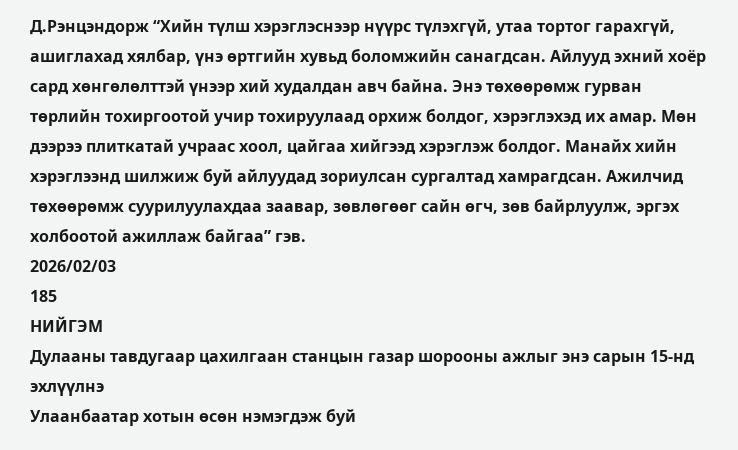Д.Рэнцэндорж “Хийн түлш хэрэглэснээр нүүрс түлэхгүй, утаа тортог гарахгүй, ашиглахад хялбар, үнэ өртгийн хувьд боломжийн санагдсан. Айлууд эхний хоёр сард хөнгөлөлттэй үнээр хий худалдан авч байна. Энэ төхөөрөмж гурван төрлийн тохиргоотой учир тохируулаад орхиж болдог, хэрэглэхэд их амар. Мөн дээрээ плиткатай учраас хоол, цайгаа хийгээд хэрэглэж болдог. Манайх хийн хэрэглээнд шилжиж буй айлуудад зориулсан сургалтад хамрагдсан. Ажилчид төхөөрөмж суурилуулахдаа заавар, зөвлөгөөг сайн өгч, зөв байрлуулж, эргэх холбоотой ажиллаж байгаа” гэв.
2026/02/03
185
НИЙГЭМ
Дулааны тавдугаар цахилгаан станцын газар шорооны ажлыг энэ сарын 15-нд эхлүүлнэ
Улаанбаатар хотын өсөн нэмэгдэж буй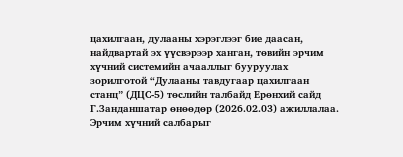цахилгаан, дулааны хэрэглээг бие даасан, найдвартай эх үүсвэрээр ханган, төвийн эрчим хүчний системийн ачааллыг бууруулах зорилготой “Дулааны тавдугаар цахилгаан станц” (ДЦС-5) төслийн талбайд Ерөнхий сайд Г.Занданшатар өнөөдөр (2026.02.03) ажиллалаа. Эрчим хүчний салбарыг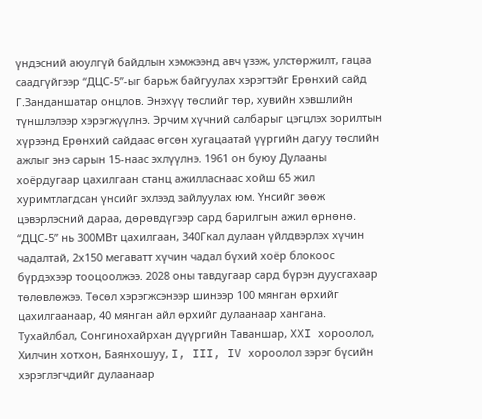үндэсний аюулгүй байдлын хэмжээнд авч үзэж, улстөржилт, гацаа саадгүйгээр “ДЦС-5”-ыг барьж байгуулах хэрэгтэйг Ерөнхий сайд Г.Занданшатар онцлов. Энэхүү төслийг төр, хувийн хэвшлийн түншлэлээр хэрэгжүүлнэ. Эрчим хүчний салбарыг цэгцлэх зорилтын хүрээнд Ерөнхий сайдаас өгсөн хугацаатай үүргийн дагуу төслийн ажлыг энэ сарын 15-наас эхлүүлнэ. 1961 он буюу Дулааны хоёрдугаар цахилгаан станц ажилласнаас хойш 65 жил хуримтлагдсан үнсийг эхлээд зайлуулах юм. Үнсийг зөөж цэвэрлэсний дараа, дөрөвдүгээр сард барилгын ажил өрнөнө. “ДЦС-5” нь 300МВт цахилгаан, 340Гкал дулаан үйлдвэрлэх хүчин чадалтай, 2х150 мегаватт хүчин чадал бүхий хоёр блокоос бүрдэхээр тооцоолжээ. 2028 оны тавдугаар сард бүрэн дуусгахаар төлөвлөжээ. Төсөл хэрэгжсэнээр шинээр 100 мянган өрхийг цахилгаанаар, 40 мянган айл өрхийг дулаанаар хангана. Тухайлбал, Сонгинохайрхан дүүргийн Таваншар, XXI хороолол, Хилчин хотхон, Баянхошуу, I, III, IV хороолол зэрэг бүсийн хэрэглэгчдийг дулаанаар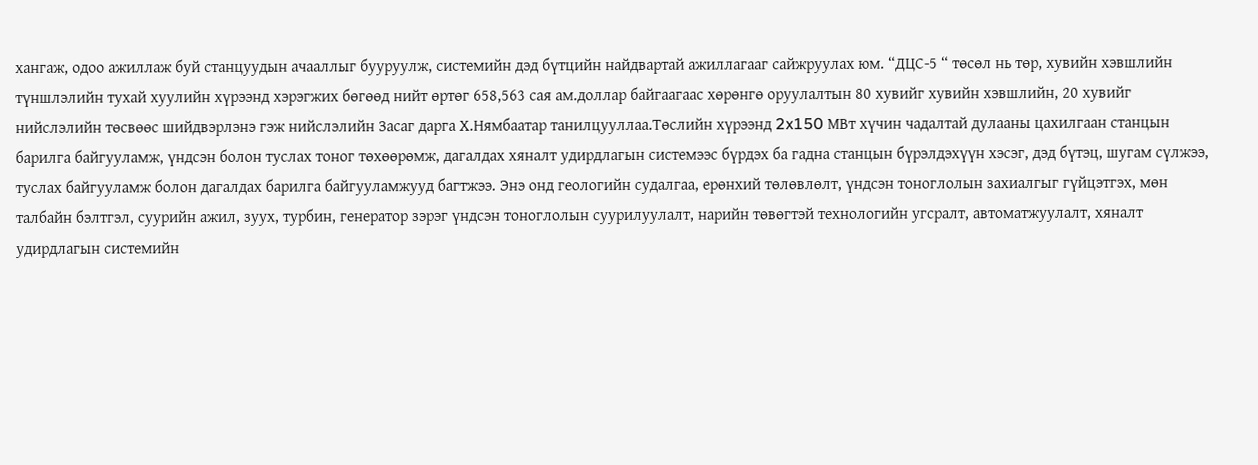хангаж, одоо ажиллаж буй станцуудын ачааллыг бууруулж, системийн дэд бүтцийн найдвартай ажиллагааг сайжруулах юм. “ДЦС-5 “ төсөл нь төр, хувийн хэвшлийн түншлэлийн тухай хуулийн хүрээнд хэрэгжих бөгөөд нийт өртөг 658,563 сая ам.доллар байгаагаас хөрөнгө оруулалтын 80 хувийг хувийн хэвшлийн, 20 хувийг нийслэлийн төсвөөс шийдвэрлэнэ гэж нийслэлийн Засаг дарга Х.Нямбаатар танилцууллаа.Төслийн хүрээнд 2x150 МВт хүчин чадалтай дулааны цахилгаан станцын барилга байгууламж, үндсэн болон туслах тоног төхөөрөмж, дагалдах хяналт удирдлагын системээс бүрдэх ба гадна станцын бүрэлдэхүүн хэсэг, дэд бүтэц, шугам сүлжээ, туслах байгууламж болон дагалдах барилга байгууламжууд багтжээ. Энэ онд геологийн судалгаа, ерөнхий төлөвлөлт, үндсэн тоноглолын захиалгыг гүйцэтгэх, мөн талбайн бэлтгэл, суурийн ажил, зуух, турбин, генератор зэрэг үндсэн тоноглолын суурилуулалт, нарийн төвөгтэй технологийн угсралт, автоматжуулалт, хяналт удирдлагын системийн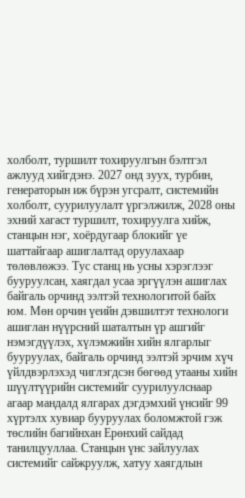холболт, туршилт тохируулгын бэлтгэл ажлууд хийгдэнэ. 2027 онд зуух, турбин, генераторын иж бүрэн угсралт, системийн холболт, суурилуулалт үргэлжилж, 2028 оны эхний хагаст туршилт, тохируулга хийж, станцын нэг, хоёрдугаар блокийг үе шаттайгаар ашиглалтад оруулахаар төлөвлөжээ. Тус станц нь усны хэрэглээг бууруулсан, хаягдал усаа эргүүлэн ашиглах байгаль орчинд ээлтэй технологитой байх юм. Мөн орчин үеийн дэвшилтэт технологи ашиглан нүүрсний шаталтын үр ашгийг нэмэгдүүлэх, хүлэмжийн хийн ялгарлыг бууруулах, байгаль орчинд ээлтэй эрчим хүч үйлдвэрлэхэд чиглэгдсэн бөгөөд утааны хийн шүүлтүүрийн системийг суурилуулснаар агаар мандалд ялгарах дэгдэмхий үнсийг 99 хүртэлх хувиар бууруулах боломжтой гэж төслийн багийнхан Ерөнхий сайдад танилцууллаа. Станцын үнс зайлуулах системийг сайжруулж, хатуу хаягдлын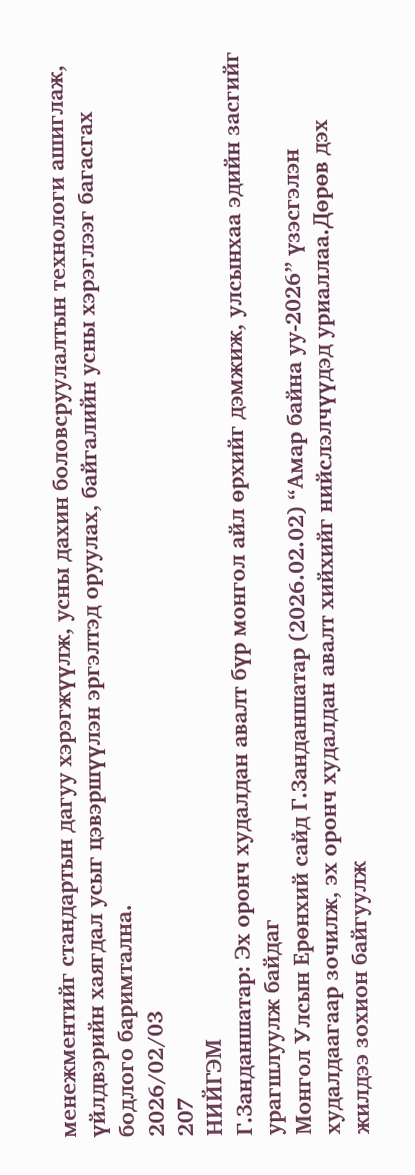менежментийг стандартын дагуу хэрэгжүүлж, усны дахин боловсруулалтын технологи ашиглаж, үйлдвэрийн хаягдал усыг цэвэршүүлэн эргэлтэд оруулах, байгалийн усны хэрэглээг багасгах бодлого баримтална.
2026/02/03
207
НИЙГЭМ
Г.Занданшатар: Эх оронч худалдан авалт бүр монгол айл өрхийг дэмжиж, улсынхаа эдийн засгийг урагшлуулж байдаг
Монгол Улсын Ерөнхий сайд Г.Занданшатар (2026.02.02) “Амар байна уу-2026” үзэсгэлэн худалдаагаар зочилж, эх оронч худалдан авалт хийхийг нийслэлчүүдэд уриаллаа.Дөрөв дэх жилдээ зохион байгуулж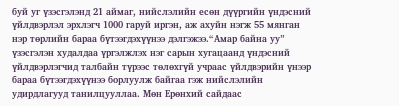буй уг үзэсгэлэнд 21 аймаг, нийслэлийн есөн дүүргийн үндэсний үйлдвэрлэл эрхлэгч 1000 гаруй иргэн, аж ахуйн нэгж 55 мянган нэр төрлийн бараа бүтээгдэхүүнээ дэлгэжээ.“Амар байна уу” үзэсгэлэн худалдаа үргэлжлэх нэг сарын хугацаанд үндэсний үйлдвэрлэгчид талбайн түрээс төлөхгүй учраас үйлдвэрийн үнээр бараа бүтээгдэхүүнээ борлуулж байгаа гэж нийслэлийн удирдлагууд танилцууллаа. Мөн Ерөнхий сайдаас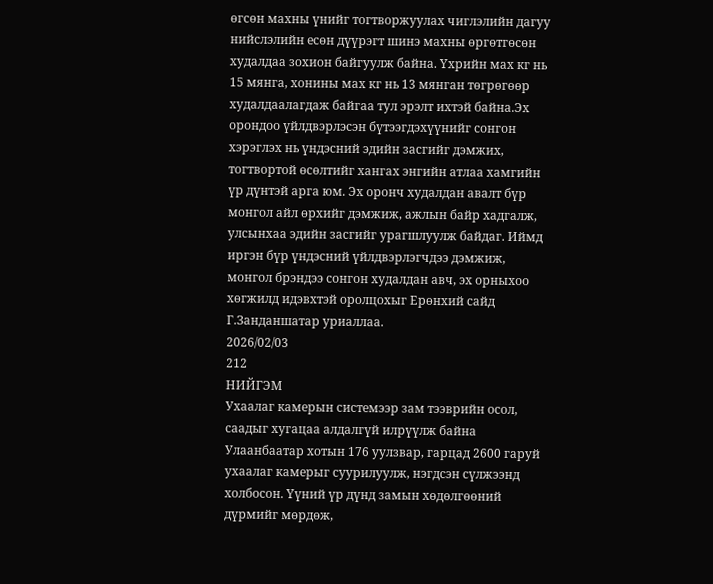өгсөн махны үнийг тогтворжуулах чиглэлийн дагуу нийслэлийн есөн дүүрэгт шинэ махны өргөтгөсөн худалдаа зохион байгуулж байна. Үхрийн мах кг нь 15 мянга, хонины мах кг нь 13 мянган төгрөгөөр худалдаалагдаж байгаа тул эрэлт ихтэй байна.Эх орондоо үйлдвэрлэсэн бүтээгдэхүүнийг сонгон хэрэглэх нь үндэсний эдийн засгийг дэмжих, тогтвортой өсөлтийг хангах энгийн атлаа хамгийн үр дүнтэй арга юм. Эх оронч худалдан авалт бүр монгол айл өрхийг дэмжиж, ажлын байр хадгалж, улсынхаа эдийн засгийг урагшлуулж байдаг. Иймд иргэн бүр үндэсний үйлдвэрлэгчдээ дэмжиж, монгол брэндээ сонгон худалдан авч, эх орныхоо хөгжилд идэвхтэй оролцохыг Ерөнхий сайд Г.Занданшатар уриаллаа.
2026/02/03
212
НИЙГЭМ
Ухаалаг камерын системээр зам тээврийн осол, саадыг хугацаа алдалгүй илрүүлж байна
Улаанбаатар хотын 176 уулзвар, гарцад 2600 гаруй ухаалаг камерыг суурилуулж, нэгдсэн сүлжээнд холбосон. Үүний үр дүнд замын хөдөлгөөний дүрмийг мөрдөж,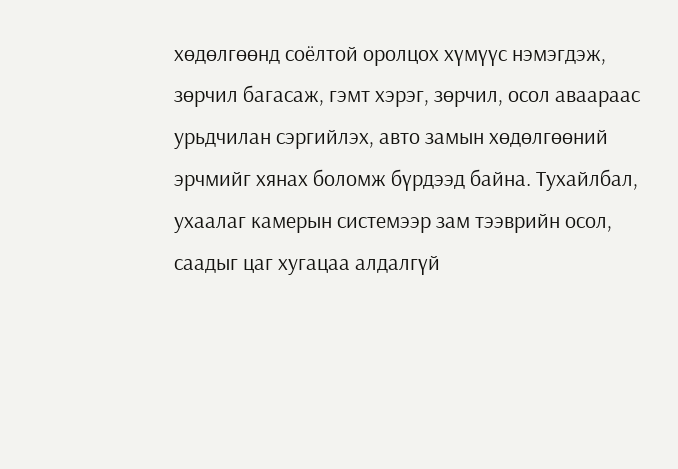хөдөлгөөнд соёлтой оролцох хүмүүс нэмэгдэж, зөрчил багасаж, гэмт хэрэг, зөрчил, осол аваараас урьдчилан сэргийлэх, авто замын хөдөлгөөний эрчмийг хянах боломж бүрдээд байна. Тухайлбал, ухаалаг камерын системээр зам тээврийн осол, саадыг цаг хугацаа алдалгүй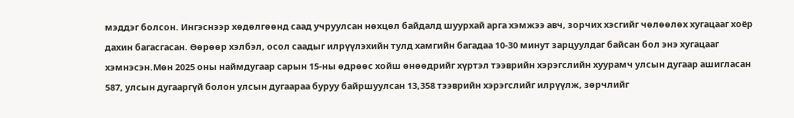мэддэг болсон. Ингэснээр хөдөлгөөнд саад учруулсан нөхцөл байдалд шуурхай арга хэмжээ авч, зорчих хэсгийг чөлөөлөх хугацааг хоёр дахин багасгасан. Өөрөөр хэлбэл, осол саадыг илрүүлэхийн тулд хамгийн багадаа 10-30 минут зарцуулдаг байсан бол энэ хугацааг хэмнэсэн.Мөн 2025 оны наймдугаар сарын 15-ны өдрөөс хойш өнөөдрийг хүртэл тээврийн хэрэгслийн хуурамч улсын дугаар ашигласан 587, улсын дугааргүй болон улсын дугаараа буруу байршуулсан 13,358 тээврийн хэрэгслийг илрүүлж, зөрчлийг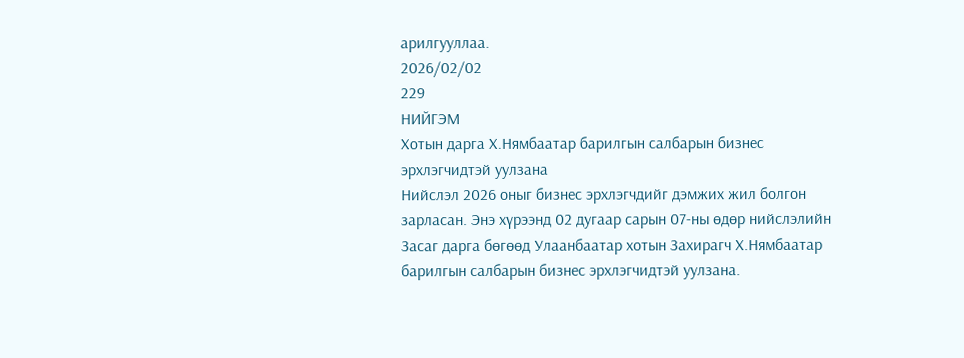арилгууллаа.
2026/02/02
229
НИЙГЭМ
Хотын дарга Х.Нямбаатар барилгын салбарын бизнес эрхлэгчидтэй уулзана
Нийслэл 2026 оныг бизнес эрхлэгчдийг дэмжих жил болгон зарласан. Энэ хүрээнд 02 дугаар сарын 07-ны өдөр нийслэлийн Засаг дарга бөгөөд Улаанбаатар хотын Захирагч Х.Нямбаатар барилгын салбарын бизнес эрхлэгчидтэй уулзана.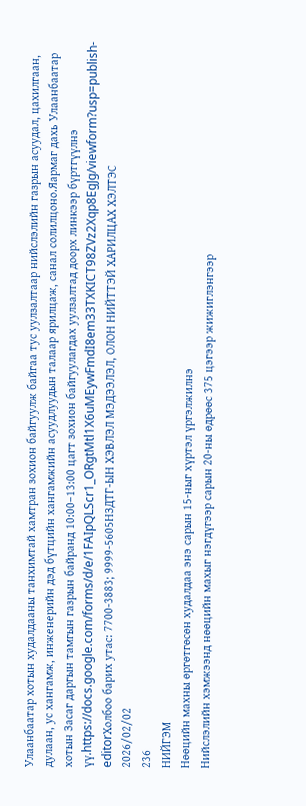Улаанбаатар хотын худалдааны танхимтай хамтран зохион байгуулж байгаа тус уулзалтаар нийслэлийн газрын асуудал, цахилгаан, дулаан, ус хангамж, инженерийн дэд бүтцийн хангамжийн асуудлуудын талаар ярилцаж, санал солилцоно.Яармаг дахь Улаанбаатар хотын Засаг даргын тамгын газрын байранд 10:00–13:00 цагт зохион байгуулагдах уулзалтад доорх линкээр бүртгүүлнэ үү.https://docs.google.com/forms/d/e/1FAIpQLScr1_ORgtMtl1X6uMEywFmdI8em33TXKICT98ZVz2Xqp8EgJg/viewform?usp=publish-editorХолбоо барих утас: 7700-3883; 9999-5605НЗДТГ-ЫН ХЭВЛЭЛ МЭДЭЭЛЭЛ, ОЛОН НИЙТТЭЙ ХАРИЛЦАХ ХЭЛТЭС
2026/02/02
236
НИЙГЭМ
Нөөцийн махны өргөтгөсөн худалдаа энэ сарын 15-ныг хүртэл үргэлжилнэ
Нийслэлийн хэмжээнд нөөцийн махыг нэгдүгээр сарын 20-ны өдрөөс 375 цэгээр жижиглэнгээр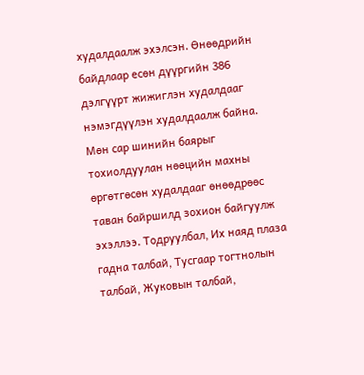худалдаалж эхэлсэн. Өнөөдрийн байдлаар есөн дүүргийн 386 дэлгүүрт жижиглэн худалдааг нэмэгдүүлэн худалдаалж байна. Мөн сар шинийн баярыг тохиолдуулан нөөцийн махны өргөтгөсөн худалдааг өнөөдрөөс таван байршилд зохион байгуулж эхэллээ. Тодруулбал, Их наяд плаза гадна талбай, Тусгаар тогтнолын талбай, Жуковын талбай,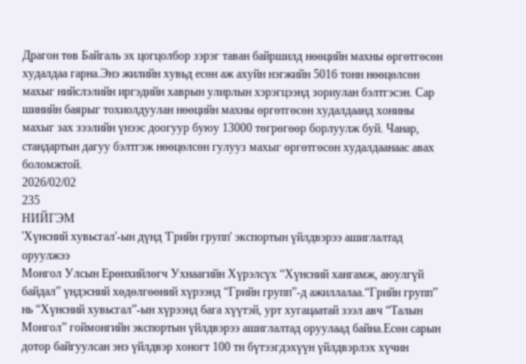Драгон төв Байгаль эх цогцолбор зэрэг таван байршилд нөөцийн махны өргөтгөсөн худалдаа гарна.Энэ жилийн хувьд есөн аж ахуйн нэгжийн 5016 тонн нөөцөлсөн махыг нийслэлийн иргэдийн хаврын улирлын хэрэгцээнд зориулан бэлтгэсэн. Сар шинийн баярыг тохиолдуулан нөөцийн махны өргөтгөсөн худалдаанд хонины махыг зах зээлийн үнээс доогуур буюу 13000 төгрөгөөр борлуулж буй. Чанар, стандартын дагуу бэлтгэж нөөцөлсөн гулууз махыг өргөтгөсөн худалдаанаас авах боломжтой.
2026/02/02
235
НИЙГЭМ
'Хүнсний хувьсгал'-ын дүнд 'Грийн групп' экспортын үйлдвэрээ ашиглалтад оруулжээ
Монгол Улсын Ерөнхийлөгч Ухнаагийн Хүрэлсүх “Хүнсний хангамж, аюулгүй байдал” үндэсний хөдөлгөөний хүрээнд “Грийн групп”-д ажиллалаа.“Грийн групп” нь “Хүнсний хувьсгал”-ын хүрээнд бага хүүтэй, урт хугацаатай зээл авч “Талын Монгол” гоймонгийн экспортын үйлдвэрээ ашиглалтад оруулаад байна.Есөн сарын дотор байгуулсан энэ үйлдвэр хоногт 100 тн бүтээгдэхүүн үйлдвэрлэх хүчин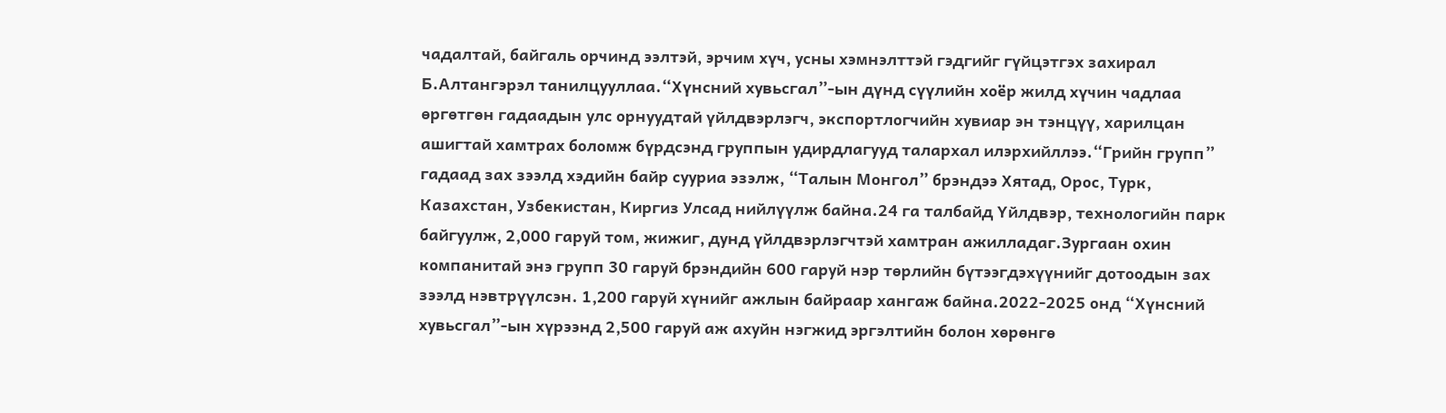чадалтай, байгаль орчинд ээлтэй, эрчим хүч, усны хэмнэлттэй гэдгийг гүйцэтгэх захирал Б.Алтангэрэл танилцууллаа.“Хүнсний хувьсгал”-ын дүнд сүүлийн хоёр жилд хүчин чадлаа өргөтгөн гадаадын улс орнуудтай үйлдвэрлэгч, экспортлогчийн хувиар эн тэнцүү, харилцан ашигтай хамтрах боломж бүрдсэнд группын удирдлагууд талархал илэрхийллээ.“Грийн групп” гадаад зах зээлд хэдийн байр сууриа эзэлж, “Талын Монгол” брэндээ Хятад, Орос, Турк, Казахстан, Узбекистан, Киргиз Улсад нийлүүлж байна.24 га талбайд Үйлдвэр, технологийн парк байгуулж, 2,000 гаруй том, жижиг, дунд үйлдвэрлэгчтэй хамтран ажилладаг.Зургаан охин компанитай энэ групп 30 гаруй брэндийн 600 гаруй нэр төрлийн бүтээгдэхүүнийг дотоодын зах зээлд нэвтрүүлсэн. 1,200 гаруй хүнийг ажлын байраар хангаж байна.2022-2025 онд “Хүнсний хувьсгал”-ын хүрээнд 2,500 гаруй аж ахуйн нэгжид эргэлтийн болон хөрөнгө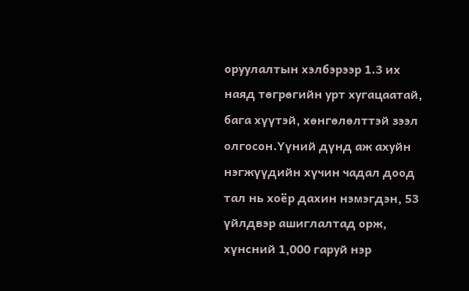оруулалтын хэлбэрээр 1.3 их наяд төгрөгийн урт хугацаатай, бага хүүтэй, хөнгөлөлттэй зээл олгосон.Үүний дүнд аж ахуйн нэгжүүдийн хүчин чадал доод тал нь хоёр дахин нэмэгдэн, 53 үйлдвэр ашиглалтад орж, хүнсний 1,000 гаруй нэр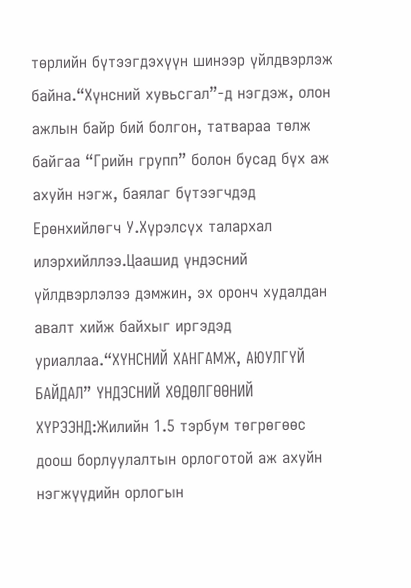төрлийн бүтээгдэхүүн шинээр үйлдвэрлэж байна.“Хүнсний хувьсгал”-д нэгдэж, олон ажлын байр бий болгон, татвараа төлж байгаа “Грийн групп” болон бусад бүх аж ахуйн нэгж, баялаг бүтээгчдэд Ерөнхийлөгч У.Хүрэлсүх талархал илэрхийллээ.Цаашид үндэсний үйлдвэрлэлээ дэмжин, эх оронч худалдан авалт хийж байхыг иргэдэд уриаллаа.“ХҮНСНИЙ ХАНГАМЖ, АЮУЛГҮЙ БАЙДАЛ” ҮНДЭСНИЙ ХӨДӨЛГӨӨНИЙ ХҮРЭЭНД:Жилийн 1.5 тэрбум төгрөгөөс доош борлуулалтын орлоготой аж ахуйн нэгжүүдийн орлогын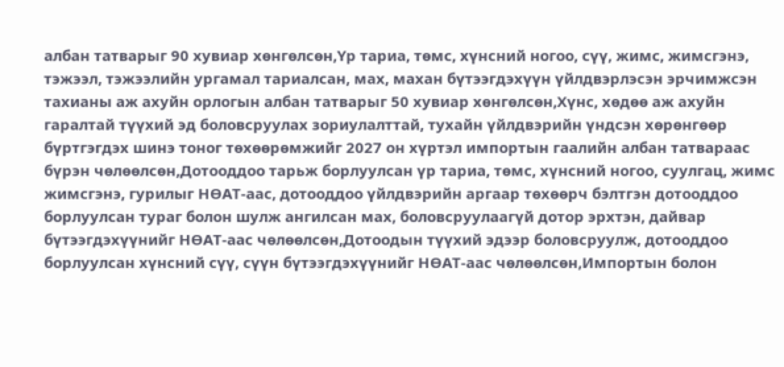албан татварыг 90 хувиар хөнгөлсөн,Үр тариа, төмс, хүнсний ногоо, сүү, жимс, жимсгэнэ, тэжээл, тэжээлийн ургамал тариалсан, мах, махан бүтээгдэхүүн үйлдвэрлэсэн эрчимжсэн тахианы аж ахуйн орлогын албан татварыг 50 хувиар хөнгөлсөн,Хүнс, хөдөө аж ахуйн гаралтай түүхий эд боловсруулах зориулалттай, тухайн үйлдвэрийн үндсэн хөрөнгөөр бүртгэгдэх шинэ тоног төхөөрөмжийг 2027 он хүртэл импортын гаалийн албан татвараас бүрэн чөлөөлсөн,Дотооддоо тарьж борлуулсан үр тариа, төмс, хүнсний ногоо, суулгац, жимс жимсгэнэ, гурилыг НӨАТ-аас, дотооддоо үйлдвэрийн аргаар төхөөрч бэлтгэн дотооддоо борлуулсан тураг болон шулж ангилсан мах, боловсруулаагүй дотор эрхтэн, дайвар бүтээгдэхүүнийг НӨАТ-аас чөлөөлсөн,Дотоодын түүхий эдээр боловсруулж, дотооддоо борлуулсан хүнсний сүү, сүүн бүтээгдэхүүнийг НӨАТ-аас чөлөөлсөн,Импортын болон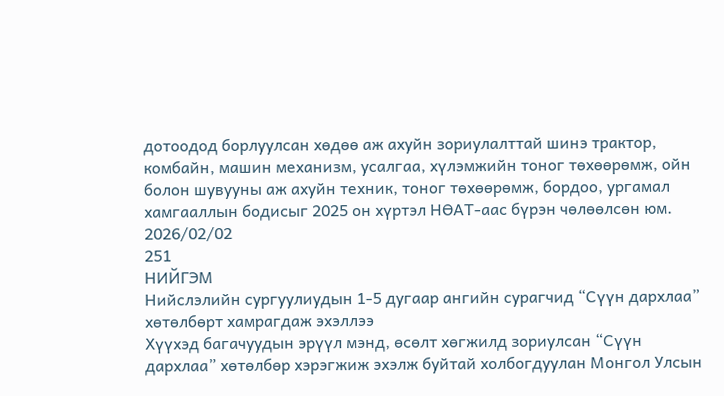дотоодод борлуулсан хөдөө аж ахуйн зориулалттай шинэ трактор, комбайн, машин механизм, усалгаа, хүлэмжийн тоног төхөөрөмж, ойн болон шувууны аж ахуйн техник, тоног төхөөрөмж, бордоо, ургамал хамгааллын бодисыг 2025 он хүртэл НӨАТ-аас бүрэн чөлөөлсөн юм.
2026/02/02
251
НИЙГЭМ
Нийслэлийн сургуулиудын 1-5 дугаар ангийн сурагчид “Сүүн дархлаа” хөтөлбөрт хамрагдаж эхэллээ
Хүүхэд багачуудын эрүүл мэнд, өсөлт хөгжилд зориулсан “Сүүн дархлаа” хөтөлбөр хэрэгжиж эхэлж буйтай холбогдуулан Монгол Улсын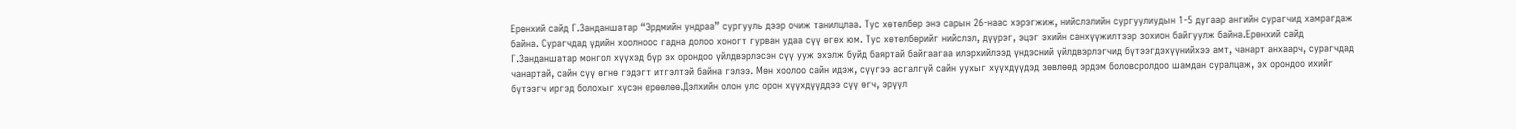Ерөнхий сайд Г.Занданшатар “Эрдмийн ундраа” сургууль дээр очиж танилцлаа. Тус хөтөлбөр энэ сарын 26-наас хэрэгжиж, нийслэлийн сургуулиудын 1-5 дугаар ангийн сурагчид хамрагдаж байна. Сурагчдад үдийн хоолноос гадна долоо хоногт гурван удаа сүү өгөх юм. Тус хөтөлбөрийг нийслэл, дүүрэг, эцэг эхийн санхүүжилтээр зохион байгуулж байна.Ерөнхий сайд Г.Занданшатар монгол хүүхэд бүр эх орондоо үйлдвэрлэсэн сүү ууж эхэлж буйд баяртай байгаагаа илэрхийлээд үндэсний үйлдвэрлэгчид бүтээгдэхүүнийхээ амт, чанарт анхаарч, сурагчдад чанартай, сайн сүү өгнө гэдэгт итгэлтэй байна гэлээ. Мөн хоолоо сайн идэж, сүүгээ асгалгүй сайн уухыг хүүхдүүдэд зөвлөөд эрдэм боловсролдоо шамдан суралцаж, эх орондоо ихийг бүтээгч иргэд болохыг хүсэн ерөөлөө.Дэлхийн олон улс орон хүүхдүүддээ сүү өгч, эрүүл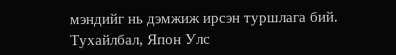мэндийг нь дэмжиж ирсэн туршлага бий. Тухайлбал, Япон Улс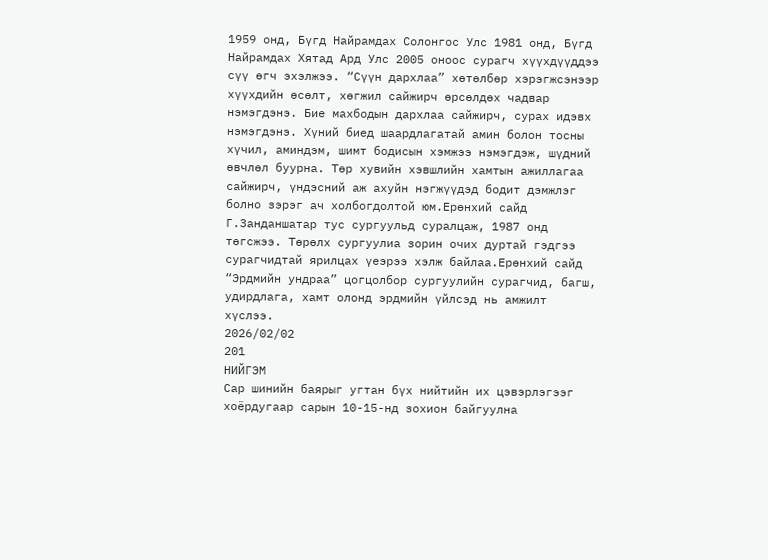1959 онд, Бүгд Найрамдах Солонгос Улс 1981 онд, Бүгд Найрамдах Хятад Ард Улс 2005 оноос сурагч хүүхдүүддээ сүү өгч эхэлжээ. “Сүүн дархлаа” хөтөлбөр хэрэгжсэнээр хүүхдийн өсөлт, хөгжил сайжирч өрсөлдөх чадвар нэмэгдэнэ. Бие махбодын дархлаа сайжирч, сурах идэвх нэмэгдэнэ. Хүний биед шаардлагатай амин болон тосны хүчил, аминдэм, шимт бодисын хэмжээ нэмэгдэж, шүдний өвчлөл буурна. Төр хувийн хэвшлийн хамтын ажиллагаа сайжирч, үндэсний аж ахуйн нэгжүүдэд бодит дэмжлэг болно зэрэг ач холбогдолтой юм.Ерөнхий сайд Г.Занданшатар тус сургуульд суралцаж, 1987 онд төгсжээ. Төрөлх сургуулиа зорин очих дуртай гэдгээ сурагчидтай ярилцах үеэрээ хэлж байлаа.Ерөнхий сайд “Эрдмийн ундраа” цогцолбор сургуулийн сурагчид, багш, удирдлага, хамт олонд эрдмийн үйлсэд нь амжилт хүслээ.
2026/02/02
201
НИЙГЭМ
Сар шинийн баярыг угтан бүх нийтийн их цэвэрлэгээг хоёрдугаар сарын 10-15-нд зохион байгуулна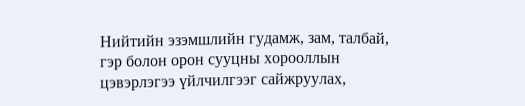Нийтийн эзэмшлийн гудамж, зам, талбай, гэр болон орон сууцны хорооллын цэвэрлэгээ үйлчилгээг сайжруулах,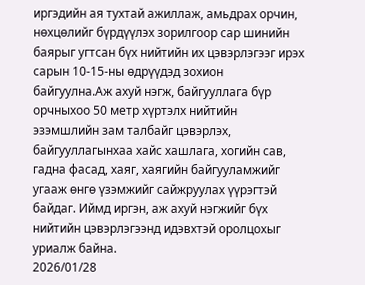иргэдийн ая тухтай ажиллаж, амьдрах орчин, нөхцөлийг бүрдүүлэх зорилгоор сар шинийн баярыг угтсан бүх нийтийн их цэвэрлэгээг ирэх сарын 10-15-ны өдрүүдэд зохион байгуулна.Аж ахуй нэгж, байгууллага бүр орчныхоо 50 метр хүртэлх нийтийн эзэмшлийн зам талбайг цэвэрлэх, байгууллагынхаа хайс хашлага, хогийн сав, гадна фасад, хаяг, хаягийн байгууламжийг угааж өнгө үзэмжийг сайжруулах үүрэгтэй байдаг. Иймд иргэн, аж ахуй нэгжийг бүх нийтийн цэвэрлэгээнд идэвхтэй оролцохыг уриалж байна.
2026/01/28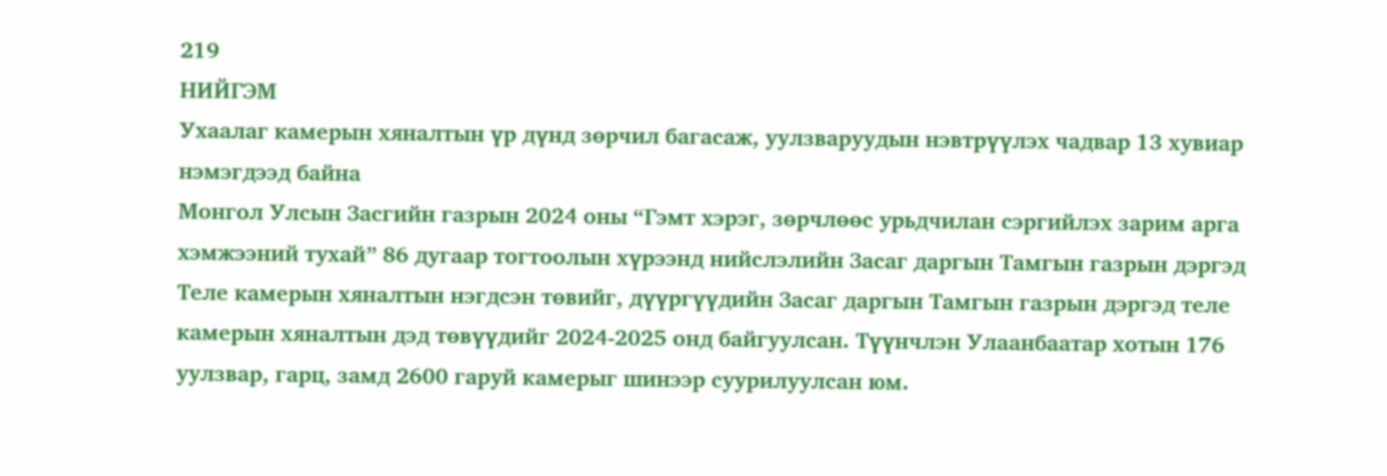219
НИЙГЭМ
Ухаалаг камерын хяналтын үр дүнд зөрчил багасаж, уулзваруудын нэвтрүүлэх чадвар 13 хувиар нэмэгдээд байна
Монгол Улсын Засгийн газрын 2024 оны “Гэмт хэрэг, зөрчлөөс урьдчилан сэргийлэх зарим арга хэмжээний тухай” 86 дугаар тогтоолын хүрээнд нийслэлийн Засаг даргын Тамгын газрын дэргэд Теле камерын хяналтын нэгдсэн төвийг, дүүргүүдийн Засаг даргын Тамгын газрын дэргэд теле камерын хяналтын дэд төвүүдийг 2024-2025 онд байгуулсан. Түүнчлэн Улаанбаатар хотын 176 уулзвар, гарц, замд 2600 гаруй камерыг шинээр суурилуулсан юм.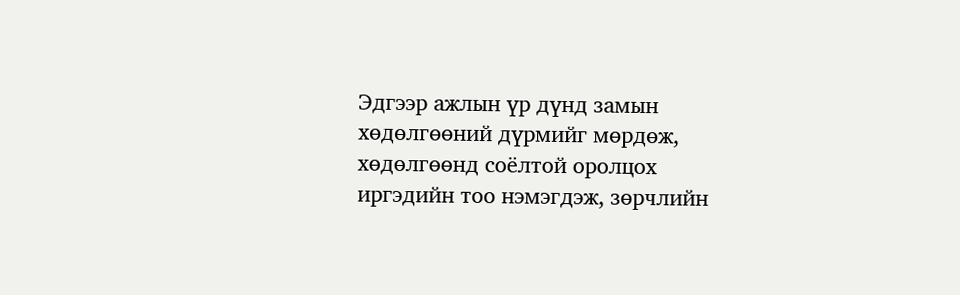Эдгээр ажлын үр дүнд замын хөдөлгөөний дүрмийг мөрдөж, хөдөлгөөнд соёлтой оролцох иргэдийн тоо нэмэгдэж, зөрчлийн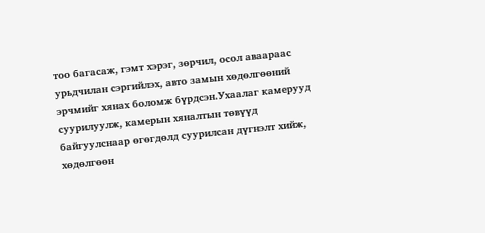тоо багасаж, гэмт хэрэг, зөрчил, осол аваараас урьдчилан сэргийлэх, авто замын хөдөлгөөний эрчмийг хянах боломж бүрдсэн.Ухаалаг камерууд суурилуулж, камерын хяналтын төвүүд байгуулснаар өгөгдөлд суурилсан дүгнэлт хийж, хөдөлгөөн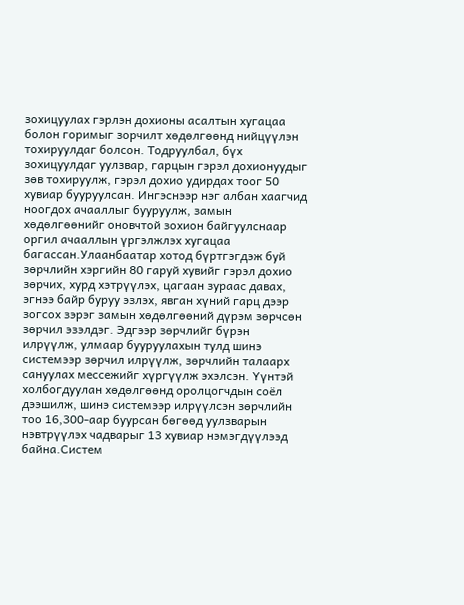зохицуулах гэрлэн дохионы асалтын хугацаа болон горимыг зорчилт хөдөлгөөнд нийцүүлэн тохируулдаг болсон. Тодруулбал, бүх зохицуулдаг уулзвар, гарцын гэрэл дохионуудыг зөв тохируулж, гэрэл дохио удирдах тоог 50 хувиар бууруулсан. Ингэснээр нэг албан хаагчид ноогдох ачааллыг бууруулж, замын хөдөлгөөнийг оновчтой зохион байгуулснаар оргил ачааллын үргэлжлэх хугацаа багассан.Улаанбаатар хотод бүртгэгдэж буй зөрчлийн хэргийн 80 гаруй хувийг гэрэл дохио зөрчих, хурд хэтрүүлэх, цагаан зураас давах, эгнээ байр буруу эзлэх, явган хүний гарц дээр зогсох зэрэг замын хөдөлгөөний дүрэм зөрчсөн зөрчил эзэлдэг. Эдгээр зөрчлийг бүрэн илрүүлж, улмаар бууруулахын тулд шинэ системээр зөрчил илрүүлж, зөрчлийн талаарх сануулах мессежийг хүргүүлж эхэлсэн. Үүнтэй холбогдуулан хөдөлгөөнд оролцогчдын соёл дээшилж, шинэ системээр илрүүлсэн зөрчлийн тоо 16,300-аар буурсан бөгөөд уулзварын нэвтрүүлэх чадварыг 13 хувиар нэмэгдүүлээд байна.Систем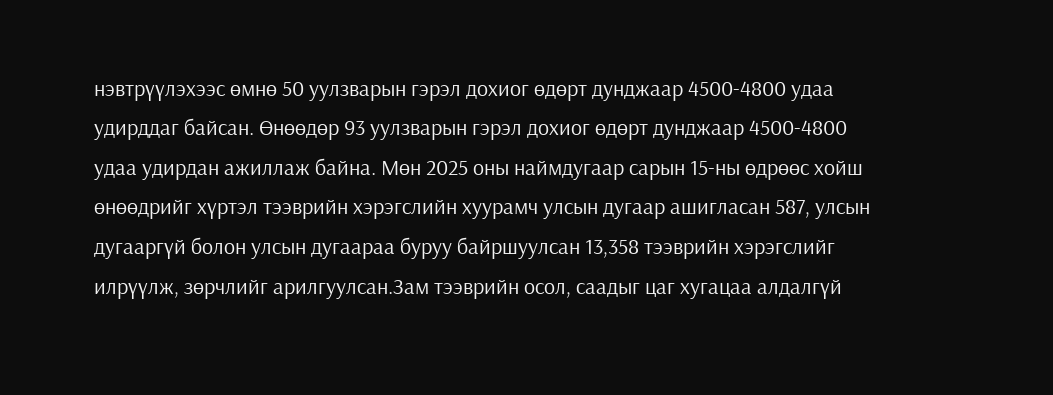нэвтрүүлэхээс өмнө 50 уулзварын гэрэл дохиог өдөрт дунджаар 4500-4800 удаа удирддаг байсан. Өнөөдөр 93 уулзварын гэрэл дохиог өдөрт дунджаар 4500-4800 удаа удирдан ажиллаж байна. Мөн 2025 оны наймдугаар сарын 15-ны өдрөөс хойш өнөөдрийг хүртэл тээврийн хэрэгслийн хуурамч улсын дугаар ашигласан 587, улсын дугааргүй болон улсын дугаараа буруу байршуулсан 13,358 тээврийн хэрэгслийг илрүүлж, зөрчлийг арилгуулсан.Зам тээврийн осол, саадыг цаг хугацаа алдалгүй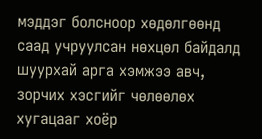мэддэг болсноор хөдөлгөөнд саад учруулсан нөхцөл байдалд шуурхай арга хэмжээ авч, зорчих хэсгийг чөлөөлөх хугацааг хоёр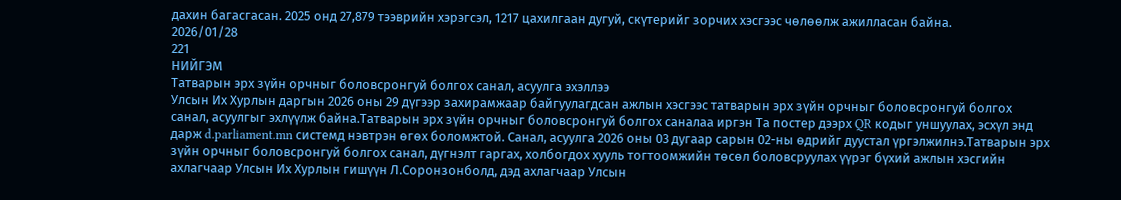дахин багасгасан. 2025 онд 27,879 тээврийн хэрэгсэл, 1217 цахилгаан дугуй, скүтерийг зорчих хэсгээс чөлөөлж ажилласан байна.
2026/01/28
221
НИЙГЭМ
Татварын эрх зүйн орчныг боловсронгуй болгох санал, асуулга эхэллээ
Улсын Их Хурлын даргын 2026 оны 29 дүгээр захирамжаар байгуулагдсан ажлын хэсгээс татварын эрх зүйн орчныг боловсронгуй болгох санал, асуулгыг эхлүүлж байна.Татварын эрх зүйн орчныг боловсронгуй болгох саналаа иргэн Та постер дээрх QR кодыг уншуулах, эсхүл энд дарж d.parliament.mn системд нэвтрэн өгөх боломжтой. Санал, асуулга 2026 оны 03 дугаар сарын 02-ны өдрийг дуустал үргэлжилнэ.Татварын эрх зүйн орчныг боловсронгуй болгох санал, дүгнэлт гаргах, холбогдох хууль тогтоомжийн төсөл боловсруулах үүрэг бүхий ажлын хэсгийн ахлагчаар Улсын Их Хурлын гишүүн Л.Соронзонболд, дэд ахлагчаар Улсын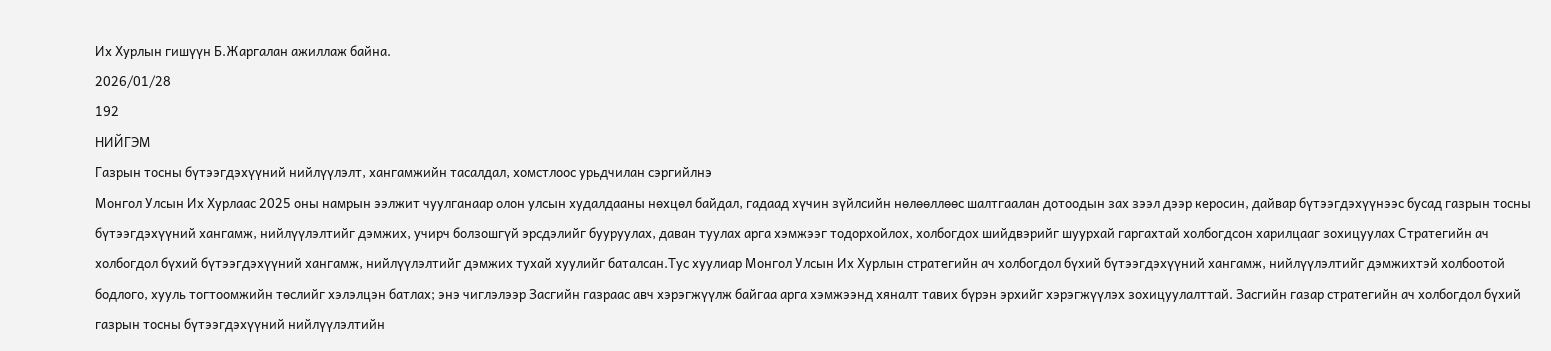Их Хурлын гишүүн Б.Жаргалан ажиллаж байна.
2026/01/28
192
НИЙГЭМ
Газрын тосны бүтээгдэхүүний нийлүүлэлт, хангамжийн тасалдал, хомстлоос урьдчилан сэргийлнэ
Монгол Улсын Их Хурлаас 2025 оны намрын ээлжит чуулганаар олон улсын худалдааны нөхцөл байдал, гадаад хүчин зүйлсийн нөлөөллөөс шалтгаалан дотоодын зах зээл дээр керосин, дайвар бүтээгдэхүүнээс бусад газрын тосны бүтээгдэхүүний хангамж, нийлүүлэлтийг дэмжих, учирч болзошгүй эрсдэлийг бууруулах, даван туулах арга хэмжээг тодорхойлох, холбогдох шийдвэрийг шуурхай гаргахтай холбогдсон харилцааг зохицуулах Стратегийн ач холбогдол бүхий бүтээгдэхүүний хангамж, нийлүүлэлтийг дэмжих тухай хуулийг баталсан.Тус хуулиар Монгол Улсын Их Хурлын стратегийн ач холбогдол бүхий бүтээгдэхүүний хангамж, нийлүүлэлтийг дэмжихтэй холбоотой бодлого, хууль тогтоомжийн төслийг хэлэлцэн батлах; энэ чиглэлээр Засгийн газраас авч хэрэгжүүлж байгаа арга хэмжээнд хяналт тавих бүрэн эрхийг хэрэгжүүлэх зохицуулалттай. Засгийн газар стратегийн ач холбогдол бүхий газрын тосны бүтээгдэхүүний нийлүүлэлтийн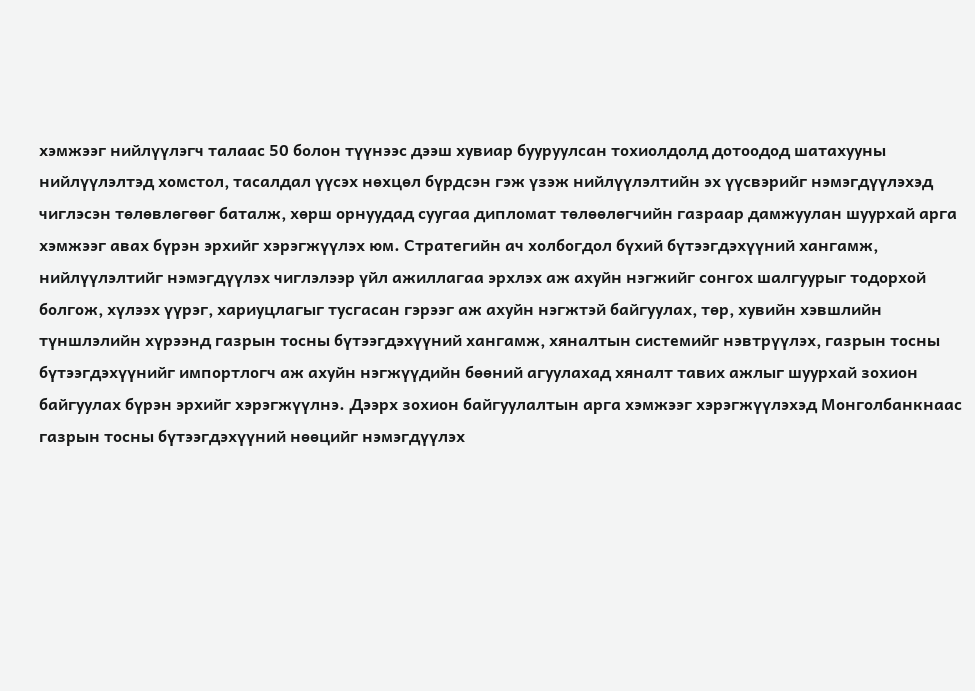хэмжээг нийлүүлэгч талаас 50 болон түүнээс дээш хувиар бууруулсан тохиолдолд дотоодод шатахууны нийлүүлэлтэд хомстол, тасалдал үүсэх нөхцөл бүрдсэн гэж үзэж нийлүүлэлтийн эх үүсвэрийг нэмэгдүүлэхэд чиглэсэн төлөвлөгөөг баталж, хөрш орнуудад суугаа дипломат төлөөлөгчийн газраар дамжуулан шуурхай арга хэмжээг авах бүрэн эрхийг хэрэгжүүлэх юм. Стратегийн ач холбогдол бүхий бүтээгдэхүүний хангамж, нийлүүлэлтийг нэмэгдүүлэх чиглэлээр үйл ажиллагаа эрхлэх аж ахуйн нэгжийг сонгох шалгуурыг тодорхой болгож, хүлээх үүрэг, хариуцлагыг тусгасан гэрээг аж ахуйн нэгжтэй байгуулах, төр, хувийн хэвшлийн түншлэлийн хүрээнд газрын тосны бүтээгдэхүүний хангамж, хяналтын системийг нэвтрүүлэх, газрын тосны бүтээгдэхүүнийг импортлогч аж ахуйн нэгжүүдийн бөөний агуулахад хяналт тавих ажлыг шуурхай зохион байгуулах бүрэн эрхийг хэрэгжүүлнэ. Дээрх зохион байгуулалтын арга хэмжээг хэрэгжүүлэхэд Монголбанкнаас газрын тосны бүтээгдэхүүний нөөцийг нэмэгдүүлэх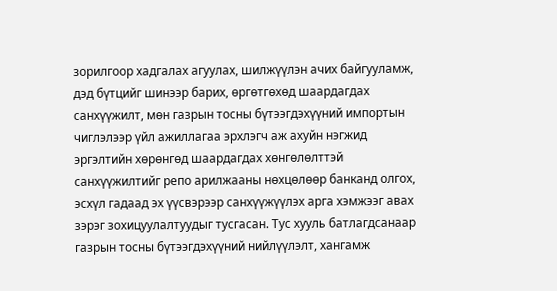зорилгоор хадгалах агуулах, шилжүүлэн ачих байгууламж, дэд бүтцийг шинээр барих, өргөтгөхөд шаардагдах санхүүжилт, мөн газрын тосны бүтээгдэхүүний импортын чиглэлээр үйл ажиллагаа эрхлэгч аж ахуйн нэгжид эргэлтийн хөрөнгөд шаардагдах хөнгөлөлттэй санхүүжилтийг репо арилжааны нөхцөлөөр банканд олгох, эсхүл гадаад эх үүсвэрээр санхүүжүүлэх арга хэмжээг авах зэрэг зохицуулалтуудыг тусгасан. Тус хууль батлагдсанаар газрын тосны бүтээгдэхүүний нийлүүлэлт, хангамж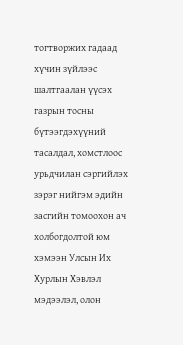тогтворжих гадаад хүчин зүйлээс шалтгаалан үүсэх газрын тосны бүтээгдэхүүний тасалдал, хомстлоос урьдчилан сэргийлэх зэрэг нийгэм эдийн засгийн томоохон ач холбогдолтой юм хэмээн Улсын Их Хурлын Хэвлэл мэдээлэл, олон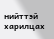нийттэй харилцах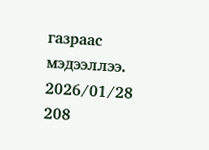газраас мэдээллээ.
2026/01/28
208